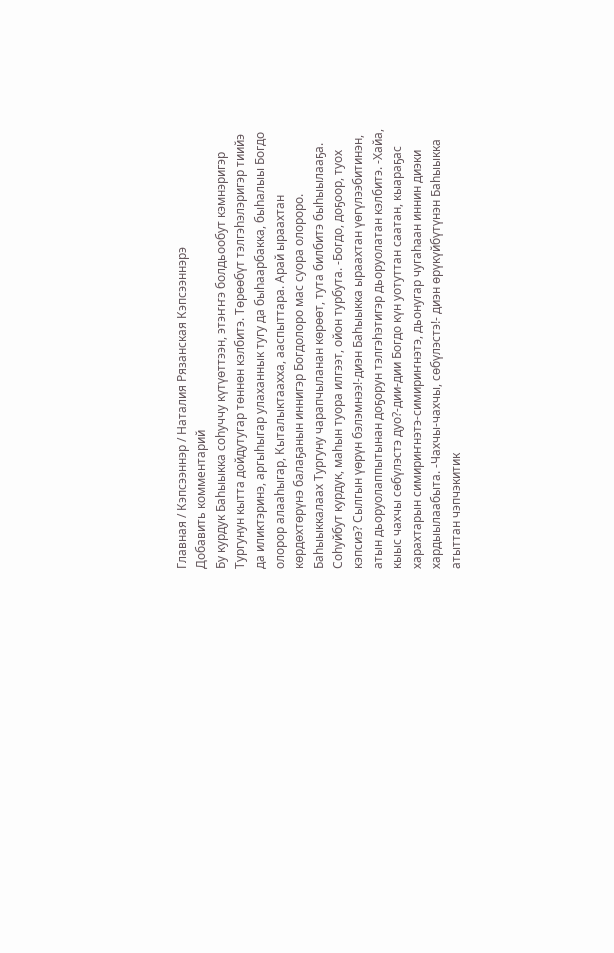Главная / Кэпсээннэр / Наталия Рязанская Кэпсээннэрэ
Добавить комментарий
Бу курдук Баһыыкка соһуччу күтүөттээн, этэҥҥэ болдьообут кэмнэригэр Тургунун кытта дойдутугар төннөн кэлбитэ. Төрөөбүт тэлгэһэлэригэр тиийэ да иликтэринэ, аргыһыгар улаханнык тугу да быһаарбакка, быһалыы Богдо олорор алааһыгар, Кыталыктаахха, ааспыттара. Арай ыраахтан көрдөхтөрүнэ балаҕанын иннигэр Богдолоро мас суора олороро. Баһыыккалаах Тургуну чарапчыланан көрөөт, тута билбитэ быһыылааҕа. Соһуйбут курдук, маһын туора илгээт, ойон турбута. -Богдо, доҕоор, туох кэпсиэ? Сылгын үөрүн бэлэмнээ!-диэн Баһыыкка ыраахтан үөгүлээбитинэн, атын дьоруолаппытынан доҕорун тэлгэһэтигэр дьоруолатан кэлбитэ. -Хайа, кыыс чахчы сөбүлэстэ дуо?-дии-дии Богдо күн уотуттан саатан, кыараҕас харахтарын симириҥнэтэ-симириҥнэтэ, дьонугар чугаһаан иннин диэки хардыылаабыта. -Чахчы-чахчы, сөбүлэстэ!- диэн өрүкүйбүтүнэн Баһыыкка атыттан чэпчэкитик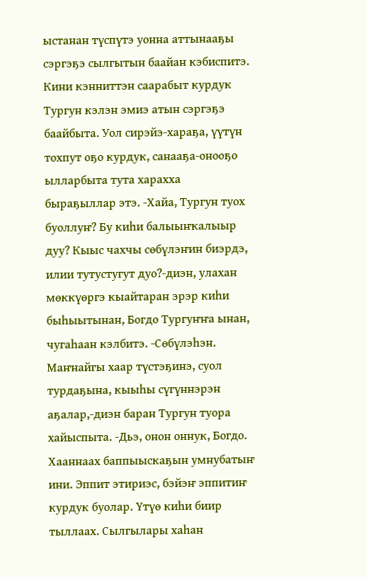ыстанан түспүтэ уонна аттынааҕы сэргэҕэ сылгытын баайан кэбиспитэ. Кини кэнниттэн саарабыт курдук Тургун кэлэн эмиэ атын сэргэҕэ баайбыта. Уол сирэйэ-хараҕа, үүтүн тохпут оҕо курдук, санааҕа-онооҕо ылларбыта тута харахха быраҕыллар этэ. -Хайа, Тургун туох буоллуҥ? Бу киһи балыыҥкалыыр дуу? Кыыс чахчы сөбүлэҥин биэрдэ, илии тутустугут дуо?-диэн, улахан мөккүөргэ кыайтаран эрэр киһи быһыытынан, Богдо Тургуҥҥа ынан, чугаһаан кэлбитэ. -Сөбүлэһэн. Маҥнайгы хаар түстэҕинэ, суол турдаҕына, кыыһы сүгүннэрэн аҕалар,-диэн баран Тургун туора хайыспыта. -Дьэ, онон оннук, Богдо. Хааннаах баппыыскаҕын умнубатыҥ ини. Эппит этириэс, бэйэҥ эппитиҥ курдук буолар. Үтүө киһи биир тыллаах. Сылгылары хаһан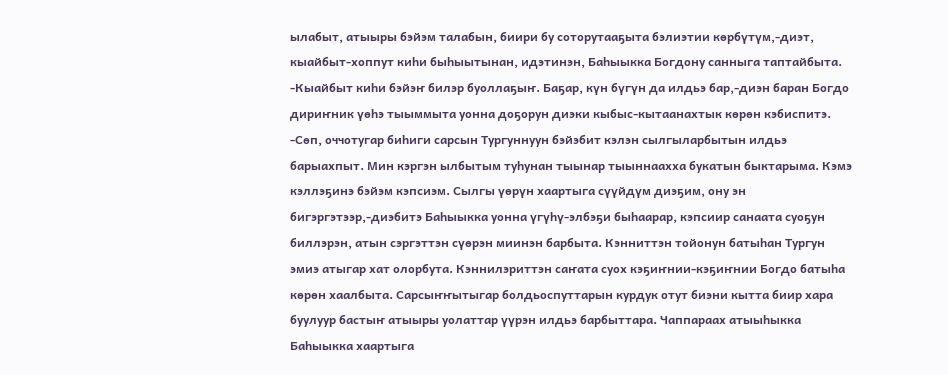ылабыт, атыыры бэйэм талабын, биири бу соторутааҕыта бэлиэтии көрбүтүм,-диэт, кыайбыт-хоппут киһи быһыытынан, идэтинэн, Баһыыкка Богдону санныга таптайбыта. -Кыайбыт киһи бэйэҥ билэр буоллаҕыҥ. Баҕар, күн бүгүн да илдьэ бар,-диэн баран Богдо дириҥник үөһэ тыыммыта уонна доҕорун диэки кыбыс-кытаанахтык көрөн кэбиспитэ. -Сөп, оччотугар биһиги сарсын Тургуннуун бэйэбит кэлэн сылгыларбытын илдьэ барыахпыт. Мин кэргэн ылбытым туһунан тыынар тыыннаахха букатын быктарыма. Кэмэ кэллэҕинэ бэйэм кэпсиэм. Сылгы үөрүн хаартыга сүүйдүм диэҕим, ону эн бигэргэтээр,-диэбитэ Баһыыкка уонна үгүһү-элбэҕи быһаарар, кэпсиир санаата суоҕун биллэрэн, атын сэргэттэн сүөрэн миинэн барбыта. Кэнниттэн тойонун батыһан Тургун эмиэ атыгар хат олорбута. Кэннилэриттэн саҥата суох кэҕиҥнии-кэҕиҥнии Богдо батыһа көрөн хаалбыта. Сарсыҥҥытыгар болдьоспуттарын курдук отут биэни кытта биир хара буулуур бастыҥ атыыры уолаттар үүрэн илдьэ барбыттара. Чаппараах атыыһыкка Баһыыкка хаартыга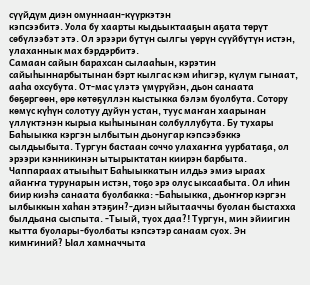сүүйдүм диэн омуннаан-күүркэтэн
кэпсээбитэ. Уола бу хаарты кыдьыктааҕын аҕата төрүт сөбүлээбэт этэ. Ол эрээри бүтүн сылгы үөрүн сүүйбүтүн истэн, улаханнык мах бэрдэрбитэ.
Самаан сайын барахсан сылааһын, кэрэтин сайыһыннарбытынан бэрт кылгас кэм иһигэр, күлүм гынаат, ааһа охсубута. От-мас үлэтэ үмүрүйэн, дьон санаата бөҕөргөөн, өрө көтөҕүллэн кыстыкка бэлэм буолбута. Сотору көмүс күһүн солотуу дуйун устан, туус маҥан хаарынан үллүктэнэн кырыа кыһынынан солбуллубута. Бу тухары Баһыыкка кэргэн ылбытын дьонугар кэпсээбэккэ сылдьыбыта. Тургун бастаан соччо улахаҥҥа уурбатаҕа, ол эрээри кэнникинэн ытырыктатан киирэн барбыта. Чаппараах атыыһыт Баһыыккатын илдьэ эмиэ ыраах айаҥҥа турунарын истэн, тоҕо эрэ олус ыксаабыта. Ол иһин биир киэһэ санаата буолбакка: -Баһыыкка, дьоҥҥор кэргэн ылбыккын хаһан этэҕин?-диэн ыйытааччы буолан быстахха былдьана сыспыта. -Тыый, туох даа?! Тургун, мин эйиигин кытта буолары-буолбаты кэпсэтэр санаам суох. Эн кимҥиний? Ыал хамначчыта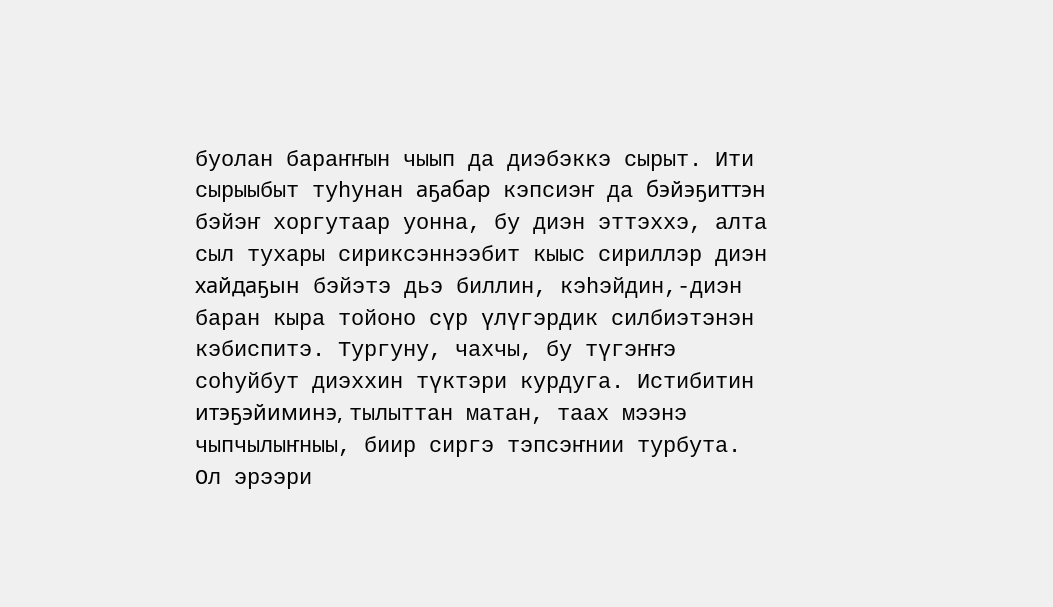буолан бараҥҥын чыып да диэбэккэ сырыт. Ити сырыыбыт туһунан аҕабар кэпсиэҥ да бэйэҕиттэн бэйэҥ хоргутаар уонна, бу диэн эттэххэ, алта сыл тухары сириксэннээбит кыыс сириллэр диэн хайдаҕын бэйэтэ дьэ биллин, кэһэйдин,-диэн баран кыра тойоно сүр үлүгэрдик силбиэтэнэн кэбиспитэ. Тургуну, чахчы, бу түгэҥҥэ соһуйбут диэххин түктэри курдуга. Истибитин итэҕэйиминэ, тылыттан матан, таах мээнэ чыпчылыҥныы, биир сиргэ тэпсэҥнии турбута.
Ол эрээри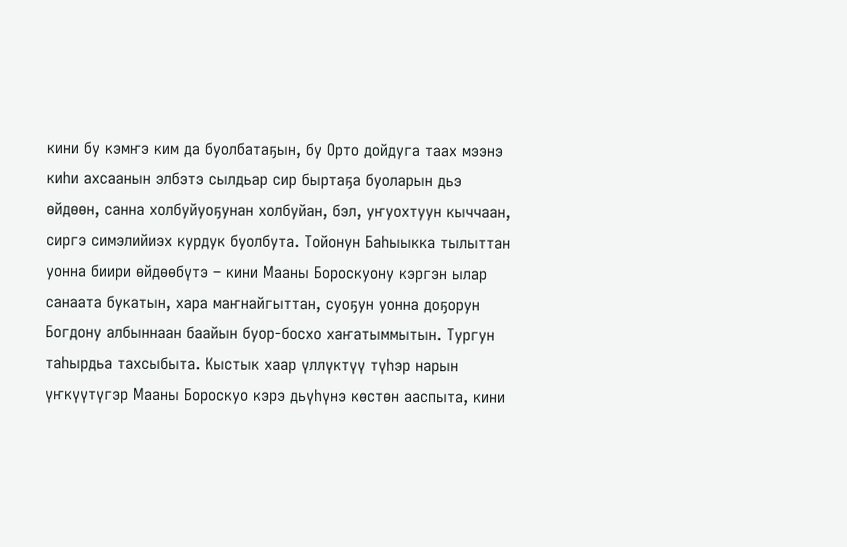кини бу кэмҥэ ким да буолбатаҕын, бу Орто дойдуга таах мээнэ киһи ахсаанын элбэтэ сылдьар сир быртаҕа буоларын дьэ өйдөөн, санна холбуйуоҕунан холбуйан, бэл, уҥуохтуун кыччаан, сиргэ симэлийиэх курдук буолбута. Тойонун Баһыыкка тылыттан уонна биири өйдөөбүтэ – кини Мааны Бороскуону кэргэн ылар санаата букатын, хара маҥнайгыттан, суоҕун уонна доҕорун Богдону албыннаан баайын буор-босхо хаҥатыммытын. Тургун таһырдьа тахсыбыта. Кыстык хаар үллүктүү түһэр нарын үҥкүүтүгэр Мааны Бороскуо кэрэ дьүһүнэ көстөн ааспыта, кини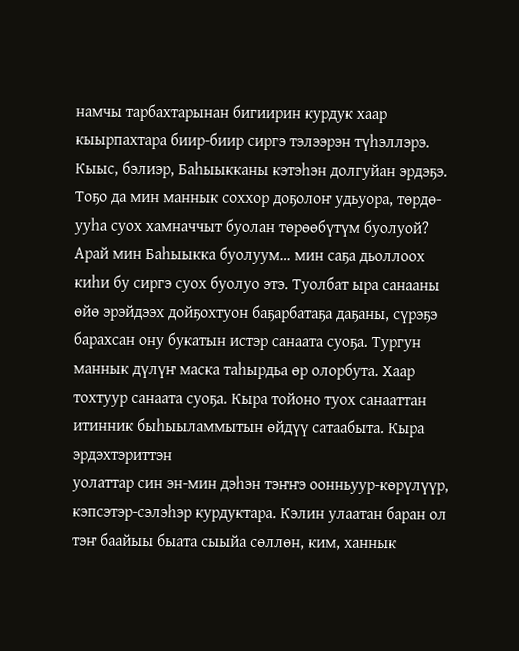намчы тарбахтарынан бигиирин курдук хаар кыырпахтара биир-биир сиргэ тэлээрэн түһэллэрэ. Кыыс, бэлиэр, Баһыыкканы кэтэһэн долгуйан эрдэҕэ. Тоҕо да мин маннык соххор доҕолоҥ удьуора, төрдө-ууһа суох хамначчыт буолан төрөөбүтүм буолуой? Арай мин Баһыыкка буолуум… мин саҕа дьоллоох киһи бу сиргэ суох буолуо этэ. Туолбат ыра санааны өйө эрэйдээх дойҕохтуон баҕарбатаҕа даҕаны, сүрэҕэ барахсан ону букатын истэр санаата суоҕа. Тургун маннык дүлүҥ маска таһырдьа өр олорбута. Хаар тохтуур санаата суоҕа. Кыра тойоно туох санааттан итинник быһыыламмытын өйдүү сатаабыта. Кыра эрдэхтэриттэн
уолаттар син эн-мин дэһэн тэҥҥэ оонньуур-көрүлүүр, кэпсэтэр-сэлэһэр курдуктара. Кэлин улаатан баран ол тэҥ баайыы быата сыыйа сөллөн, ким, ханнык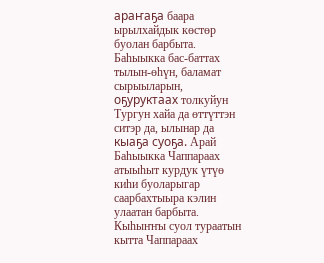араҥаҕа баара ырылхайдык көстөр буолан барбыта. Баһыыкка бас-баттах тылын-өһүн, баламат сырыыларын, оҕуруктаах толкуйун Тургун хайа да өттүттэн ситэр да, ылынар да кыаҕа суоҕа. Арай Баһыыкка Чаппараах атыыһыт курдук үтүө киһи буоларыгар саарбахтыыра кэлин улаатан барбыта.
Кыһыҥҥы суол тураатын кытта Чаппараах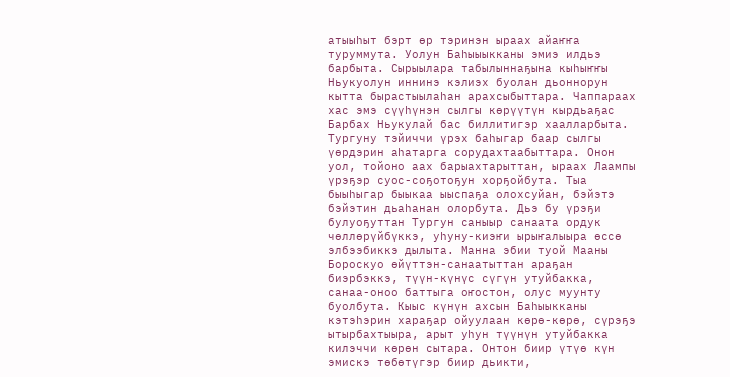атыыһыт бэрт өр тэринэн ыраах айаҥҥа туруммута. Уолун Баһыыыкканы эмиэ илдьэ барбыта. Сырыылара табылыннаҕына кыһыҥҥы Ньукуолун иннинэ кэлиэх буолан дьоннорун кытта бырастыылаһан арахсыбыттара. Чаппараах хас эмэ сүүһүнэн сылгы көрүүтүн кырдьаҕас Барбах Ньукулай бас биллитигэр хаалларбыта. Тургуну тэйиччи үрэх баһыгар баар сылгы үөрдэрин аһатарга сорудахтаабыттара. Онон уол, тойоно аах барыахтарыттан, ыраах Лаампы үрэҕэр суос-соҕотоҕун хорҕойбута. Тыа быыһыгар быыкаа ыыспаҕа олохсуйан, бэйэтэ бэйэтин дьаһанан олорбута. Дьэ бу үрэҕи булуоҕуттан Тургун саныыр санаата ордук чөллөрүйбүккэ, уһуну-киэҥи ырыҥалыыра өссө элбээбиккэ дылыта. Манна эбии туой Мааны Бороскуо өйүттэн-санаатыттан араҕан биэрбэккэ, түүн-күнүс сүгүн утуйбакка, санаа-оноо баттыга оҥостон, олус муунту буолбута. Кыыс күнүн ахсын Баһыыкканы кэтэһэрин хараҕар ойуулаан көрө-көрө, сүрэҕэ ытырбахтыыра, арыт уһун түүнүн утуйбакка килэччи көрөн сытара. Онтон биир үтүө күн эмискэ төбөтүгэр биир дьикти,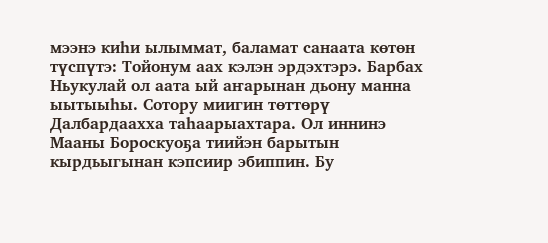мээнэ киһи ылыммат, баламат санаата көтөн түспүтэ: Тойонум аах кэлэн эрдэхтэрэ. Барбах Ньукулай ол аата ый аҥарынан дьону манна ыытыыһы. Сотору миигин төттөрү Далбардаахха таһаарыахтара. Ол иннинэ Мааны Бороскуоҕа тиийэн барытын кырдьыгынан кэпсиир эбиппин. Бу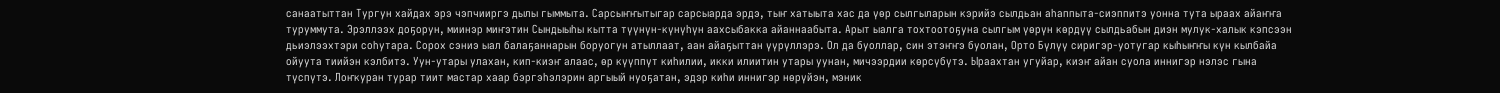санаатыттан Тургун хайдах эрэ чэпчииргэ дылы гыммыта. Сарсыҥҥытыгар сарсыарда эрдэ, тыҥ хатыыта хас да үөр сылгыларын кэрийэ сылдьан аһаппыта-сиэппитэ уонна тута ыраах айаҥҥа туруммута. Эрэллээх доҕорун, миинэр миҥэтин Сындыыһы кытта түүнүн-күнүһүн аахсыбакка айаннаабыта. Арыт ыалга тохтоотоҕуна сылгым үөрүн көрдүү сылдьабын диэн мулук-халык кэпсээн дьиэлээхтэри соһутара. Сорох сэниэ ыал балаҕаннарын боруогун атыллаат, аан айаҕыттан үүрүллэрэ. Ол да буоллар, син этэҥҥэ буолан, Орто Бүлүү сиригэр-уотугар кыһыҥҥы күн кылбайа ойуута тиийэн кэлбитэ. Уун-утары улахан, кип-киэҥ алаас, өр күүппүт киһилии, икки илиитин утары уунан, мичээрдии көрсүбүтэ. Ыраахтан угуйар, киэҥ айан суола иннигэр нэлэс гына түспүтэ. Лоҥкуран турар тиит мастар хаар бэргэһэлэрин аргыый нуоҕатан, эдэр киһи иннигэр нөрүйэн, мэник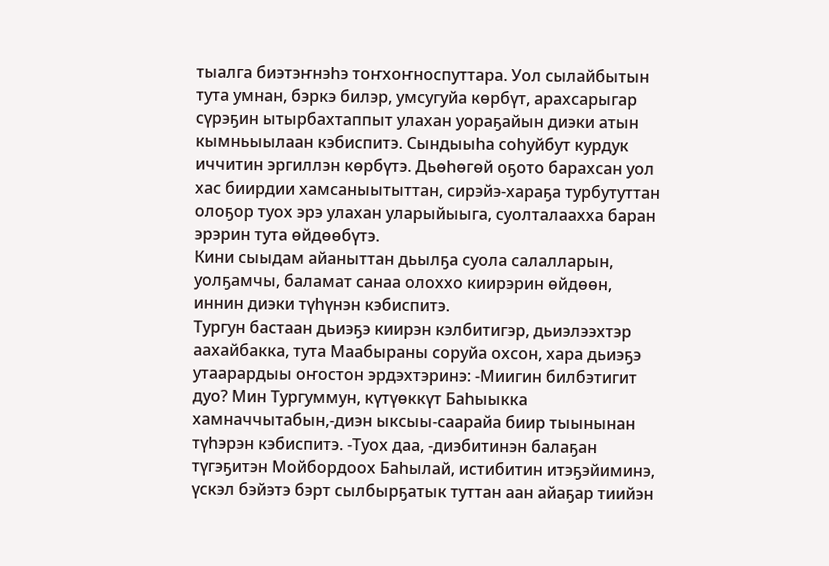тыалга биэтэҥнэһэ тоҥхоҥноспуттара. Уол сылайбытын тута умнан, бэркэ билэр, умсугуйа көрбүт, арахсарыгар сүрэҕин ытырбахтаппыт улахан уораҕайын диэки атын кымньыылаан кэбиспитэ. Сындыыһа соһуйбут курдук иччитин эргиллэн көрбүтэ. Дьөһөгөй оҕото барахсан уол хас биирдии хамсаныытыттан, сирэйэ-хараҕа турбутуттан олоҕор туох эрэ улахан уларыйыыга, суолталаахха баран эрэрин тута өйдөөбүтэ.
Кини сыыдам айаныттан дьылҕа суола салалларын, уолҕамчы, баламат санаа олоххо киирэрин өйдөөн, иннин диэки түһүнэн кэбиспитэ.
Тургун бастаан дьиэҕэ киирэн кэлбитигэр, дьиэлээхтэр аахайбакка, тута Маабыраны соруйа охсон, хара дьиэҕэ утаарардыы оҥостон эрдэхтэринэ: -Миигин билбэтигит дуо? Мин Тургуммун, күтүөккүт Баһыыкка хамначчытабын,-диэн ыксыы-саарайа биир тыынынан түһэрэн кэбиспитэ. -Туох даа, -диэбитинэн балаҕан түгэҕитэн Мойбордоох Баһылай, истибитин итэҕэйиминэ, үскэл бэйэтэ бэрт сылбырҕатык туттан аан айаҕар тиийэн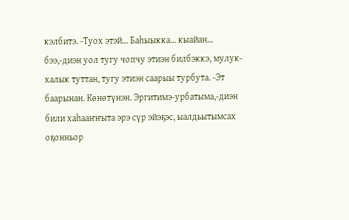кэлбитэ. -Туох этэй… Баһыыкка… кыайан… бээ,-диэн уол тугу чопчу этиэн билбэккэ, мулук-халык туттан, тугу этиэн саарыы турбута. -Эт баарынан. Көнөтүнэн. Эргитимэ-урбатыма,-диэн били хаһааҥҥыта эрэ сүр эйэҕэс, ыалдьытымсах оҕонньор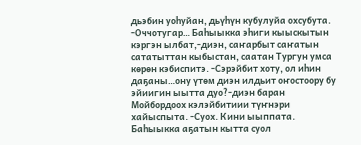дьэбин уоһуйан, дьүһүн кубулуйа охсубута. -Оччотугар… Баһыыкка эһиги кыыскытын кэргэн ылбат,-диэн, саҥарбыт саҥатын сататыттан кыбыстан, саатан Тургун умса көрөн кэбиспитэ. -Сэрэйбит хоту, ол иһин даҕаны…ону үтөм диэн илдьит оҥостоору бу эйиигин ыытта дуо?-диэн баран Мойбордоох кэлэйбитиии түҥнэри хайыспыта. -Суох. Кини ыыппата. Баһыыкка аҕатын кытта суол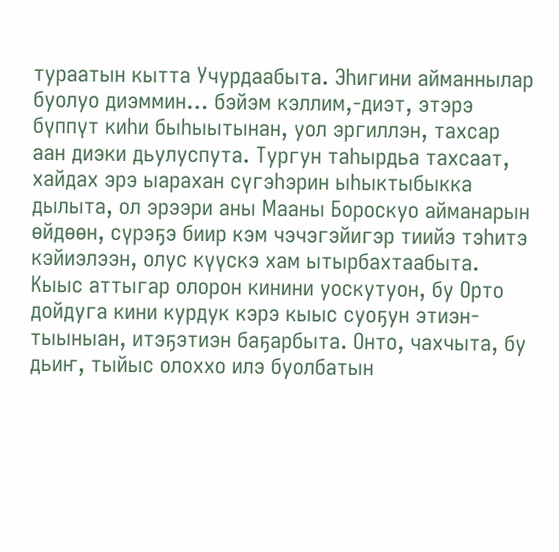тураатын кытта Учурдаабыта. Эһигини айманнылар буолуо диэммин… бэйэм кэллим,-диэт, этэрэ бүппүт киһи быһыытынан, уол эргиллэн, тахсар аан диэки дьулуспута. Тургун таһырдьа тахсаат, хайдах эрэ ыарахан сүгэһэрин ыһыктыбыкка дылыта, ол эрээри аны Мааны Бороскуо айманарын өйдөөн, сүрэҕэ биир кэм чэчэгэйигэр тиийэ тэһитэ кэйиэлээн, олус күүскэ хам ытырбахтаабыта. Кыыс аттыгар олорон кинини уоскутуон, бу Орто дойдуга кини курдук кэрэ кыыс суоҕун этиэн-тыыныан, итэҕэтиэн баҕарбыта. Онто, чахчыта, бу дьиҥ, тыйыс олоххо илэ буолбатын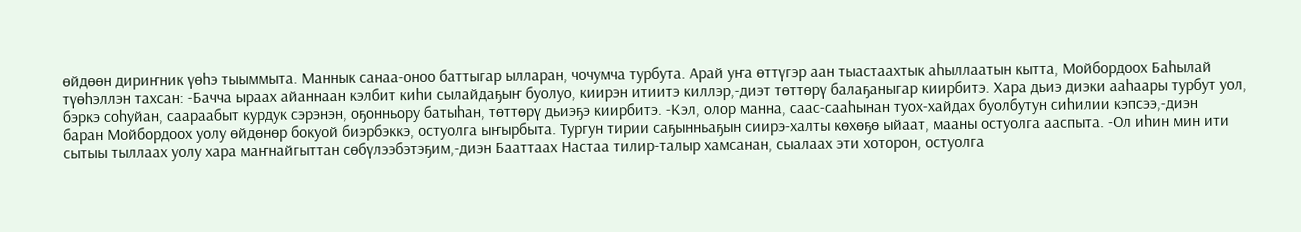өйдөөн дириҥник үөһэ тыыммыта. Маннык санаа-оноо баттыгар ылларан, чочумча турбута. Арай уҥа өттүгэр аан тыастаахтык аһыллаатын кытта, Мойбордоох Баһылай түөһэллэн тахсан: -Бачча ыраах айаннаан кэлбит киһи сылайдаҕыҥ буолуо, киирэн итиитэ киллэр,-диэт төттөрү балаҕаныгар киирбитэ. Хара дьиэ диэки ааһаары турбут уол, бэркэ соһуйан, саараабыт курдук сэрэнэн, оҕонньору батыһан, төттөрү дьиэҕэ киирбитэ. -Кэл, олор манна, саас-сааһынан туох-хайдах буолбутун сиһилии кэпсээ,-диэн
баран Мойбордоох уолу өйдөнөр бокуой биэрбэккэ, остуолга ыҥырбыта. Тургун тирии саҕынньаҕын сиирэ-халты көхөҕө ыйаат, мааны остуолга ааспыта. -Ол иһин мин ити сытыы тыллаах уолу хара маҥнайгыттан сөбүлээбэтэҕим,-диэн Бааттаах Настаа тилир-талыр хамсанан, сыалаах эти хоторон, остуолга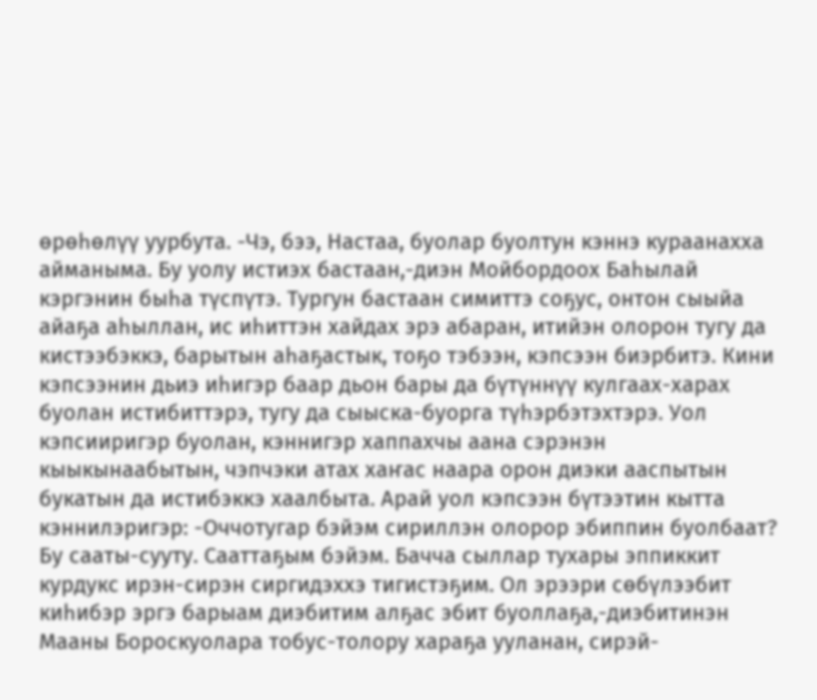өрөһөлүү уурбута. -Чэ, бээ, Настаа, буолар буолтун кэннэ кураанахха айманыма. Бу уолу истиэх бастаан,-диэн Мойбордоох Баһылай кэргэнин быһа түспүтэ. Тургун бастаан симиттэ соҕус, онтон сыыйа айаҕа аһыллан, ис иһиттэн хайдах эрэ абаран, итийэн олорон тугу да кистээбэккэ, барытын аһаҕастык, тоҕо тэбээн, кэпсээн биэрбитэ. Кини кэпсээнин дьиэ иһигэр баар дьон бары да бүтүннүү кулгаах-харах буолан истибиттэрэ, тугу да сыыска-буорга түһэрбэтэхтэрэ. Уол кэпсииригэр буолан, кэннигэр хаппахчы аана сэрэнэн кыыкынаабытын, чэпчэки атах хаҥас наара орон диэки ааспытын букатын да истибэккэ хаалбыта. Арай уол кэпсээн бүтээтин кытта кэннилэригэр: -Оччотугар бэйэм сириллэн олорор эбиппин буолбаат? Бу сааты-сууту. Сааттаҕым бэйэм. Бачча сыллар тухары эппиккит курдукс ирэн-сирэн сиргидэххэ тигистэҕим. Ол эрээри сөбүлээбит киһибэр эргэ барыам диэбитим алҕас эбит буоллаҕа,-диэбитинэн Мааны Бороскуолара тобус-толору хараҕа ууланан, сирэй-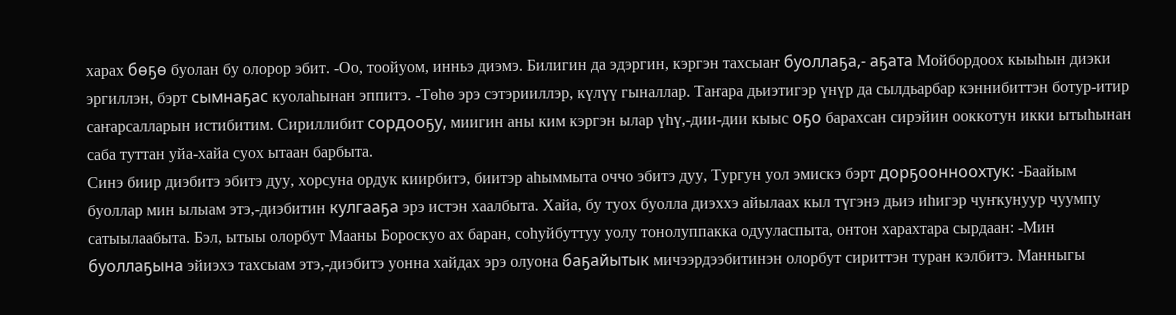харах бөҕө буолан бу олорор эбит. -Оо, тоойуом, инньэ диэмэ. Билигин да эдэргин, кэргэн тахсыаҥ буоллаҕа,- аҕата Мойбордоох кыыһын диэки эргиллэн, бэрт сымнаҕас куолаһынан эппитэ. -Төһө эрэ сэтэрииллэр, күлүү гыналлар. Таҥара дьиэтигэр үнүр да сылдьарбар кэннибиттэн ботур-итир саҥарсалларын истибитим. Сириллибит сордооҕу, миигин аны ким кэргэн ылар үһү,-дии-дии кыыс оҕо барахсан сирэйин ооккотун икки ытыһынан саба туттан уйа-хайа суох ытаан барбыта.
Синэ биир диэбитэ эбитэ дуу, хорсуна ордук киирбитэ, биитэр аһыммыта оччо эбитэ дуу, Тургун уол эмискэ бэрт дорҕоонноохтук: -Баайым буоллар мин ылыам этэ,-диэбитин кулгааҕа эрэ истэн хаалбыта. Хайа, бу туох буолла диэххэ айылаах кыл түгэнэ дьиэ иһигэр чуҥкунуур чуумпу сатыылаабыта. Бэл, ытыы олорбут Мааны Бороскуо ах баран, соһуйбуттуу уолу тонолуппакка одууласпыта, онтон харахтара сырдаан: -Мин буоллаҕына эйиэхэ тахсыам этэ,-диэбитэ уонна хайдах эрэ олуона баҕайытык мичээрдээбитинэн олорбут сириттэн туран кэлбитэ. Манныгы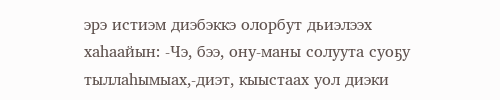эрэ истиэм диэбэккэ олорбут дьиэлээх хаһаайын: -Чэ, бээ, ону-маны солуута суоҕу тыллаһымыах,-диэт, кыыстаах уол диэки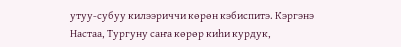утуу-субуу килээриччи көрөн кэбиспитэ. Кэргэнэ Настаа, Тургуну саҥа көрөр киһи курдук,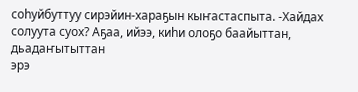соһуйбуттуу сирэйин-хараҕын кыҥастаспыта. -Хайдах солуута суох? Аҕаа, ийээ, киһи олоҕо баайыттан, дьадаҥытыттан
эрэ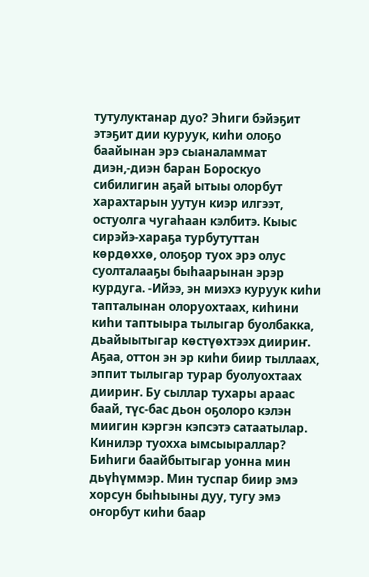тутулуктанар дуо? Эһиги бэйэҕит этэҕит дии куруук, киһи олоҕо баайынан эрэ сыаналаммат диэн,-диэн баран Бороскуо сибилигин аҕай ытыы олорбут харахтарын уутун киэр илгээт, остуолга чугаһаан кэлбитэ. Кыыс сирэйэ-хараҕа турбутуттан көрдөххө, олоҕор туох эрэ олус суолталааҕы быһаарынан эрэр курдуга. -Ийээ, эн миэхэ куруук киһи тапталынан олоруохтаах, киһини киһи таптыыра тылыгар буолбакка, дьайыытыгар көстүөхтээх диириҥ. Аҕаа, оттон эн эр киһи биир тыллаах, эппит тылыгар турар буолуохтаах диириҥ. Бу сыллар тухары араас баай, түс-бас дьон оҕолоро кэлэн миигин кэргэн кэпсэтэ сатаатылар. Кинилэр туохха ымсыыраллар? Биһиги баайбытыгар уонна мин дьүһүммэр. Мин туспар биир эмэ хорсун быһыыны дуу, тугу эмэ оҥорбут киһи баар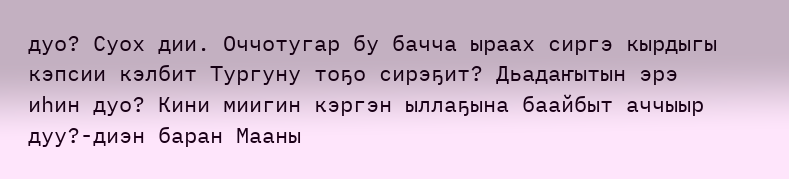дуо? Суох дии. Оччотугар бу бачча ыраах сиргэ кырдыгы кэпсии кэлбит Тургуну тоҕо сирэҕит? Дьадаҥытын эрэ иһин дуо? Кини миигин кэргэн ыллаҕына баайбыт аччыыр дуу?-диэн баран Мааны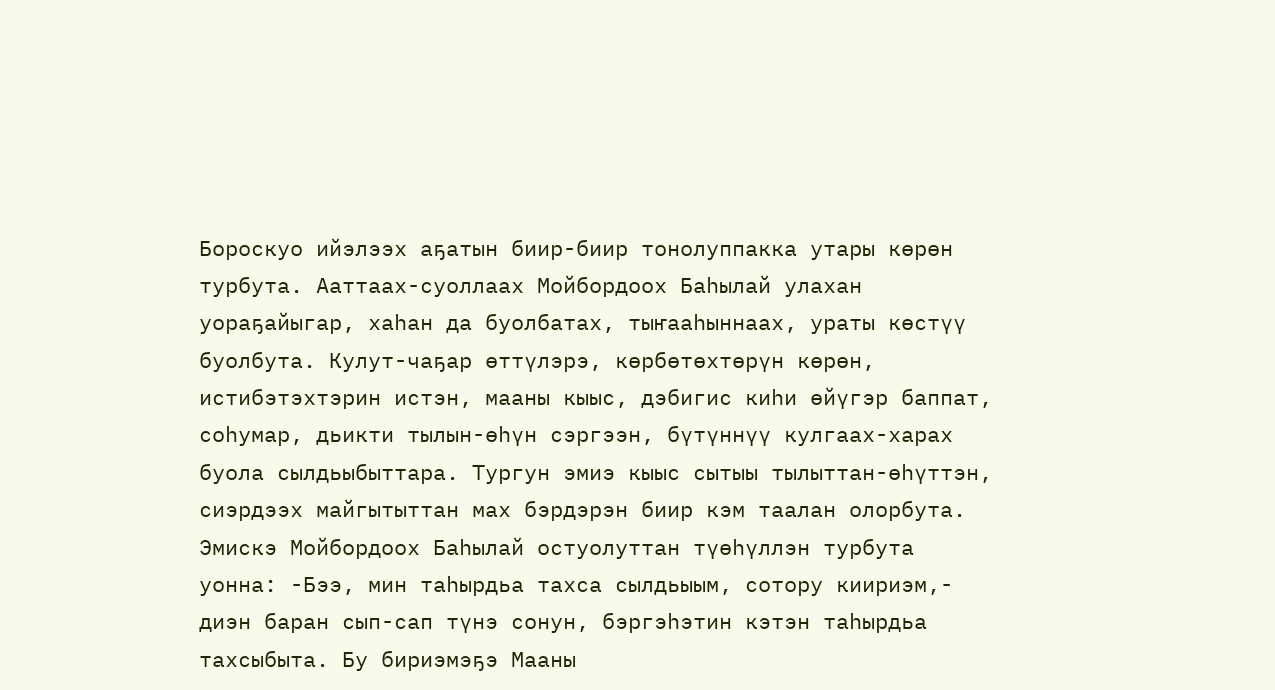Бороскуо ийэлээх аҕатын биир-биир тонолуппакка утары көрөн турбута. Ааттаах-суоллаах Мойбордоох Баһылай улахан уораҕайыгар, хаһан да буолбатах, тыҥааһыннаах, ураты көстүү буолбута. Кулут-чаҕар өттүлэрэ, көрбөтөхтөрүн көрөн, истибэтэхтэрин истэн, мааны кыыс, дэбигис киһи өйүгэр баппат, соһумар, дьикти тылын-өһүн сэргээн, бүтүннүү кулгаах-харах буола сылдьыбыттара. Тургун эмиэ кыыс сытыы тылыттан-өһүттэн, сиэрдээх майгытыттан мах бэрдэрэн биир кэм таалан олорбута. Эмискэ Мойбордоох Баһылай остуолуттан түөһүллэн турбута уонна: -Бээ, мин таһырдьа тахса сылдьыым, сотору киириэм,- диэн баран сып-сап түнэ сонун, бэргэһэтин кэтэн таһырдьа тахсыбыта. Бу бириэмэҕэ Мааны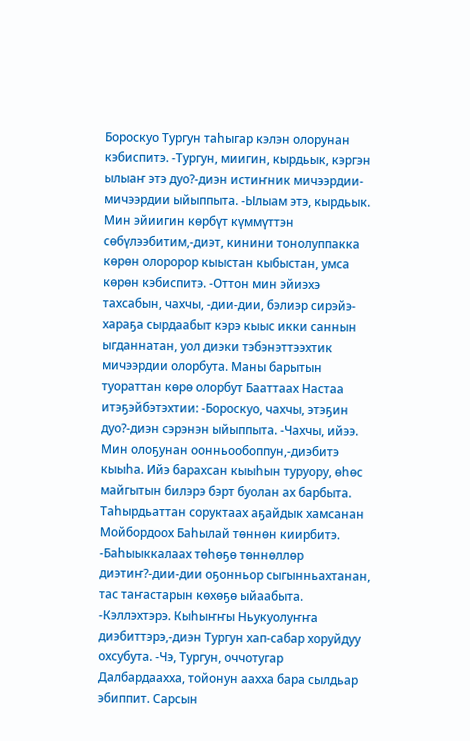Бороскуо Тургун таһыгар кэлэн олорунан кэбиспитэ. -Тургун, миигин, кырдьык, кэргэн ылыаҥ этэ дуо?-диэн истиҥник мичээрдии-мичээрдии ыйыппыта. -Ылыам этэ, кырдьык. Мин эйиигин көрбүт күммүттэн сөбүлээбитим,-диэт, кинини тонолуппакка көрөн олоророр кыыстан кыбыстан, умса көрөн кэбиспитэ. -Оттон мин эйиэхэ тахсабын, чахчы, -дии-дии, бэлиэр сирэйэ-хараҕа сырдаабыт кэрэ кыыс икки саннын ыгданнатан, уол диэки тэбэнэттээхтик мичээрдии олорбута. Маны барытын туораттан көрө олорбут Бааттаах Настаа итэҕэйбэтэхтии: -Бороскуо, чахчы, этэҕин дуо?-диэн сэрэнэн ыйыппыта. -Чахчы, ийээ. Мин олоҕунан оонньообоппун,-диэбитэ кыыһа. Ийэ барахсан кыыһын туруору, өһөс майгытын билэрэ бэрт буолан ах барбыта. Таһырдьаттан соруктаах аҕайдык хамсанан Мойбордоох Баһылай төннөн киирбитэ. -Баһыыккалаах төһөҕө төннөллөр диэтиҥ?-дии-дии оҕонньор сыгынньахтанан, тас таҥастарын көхөҕө ыйаабыта. -Кэллэхтэрэ. Кыһыҥҥы Ньукуолуҥҥа диэбиттэрэ,-диэн Тургун хап-сабар хоруйдуу охсубута. -Чэ, Тургун, оччотугар Далбардаахха, тойонун аахха бара сылдьар эбиппит. Сарсын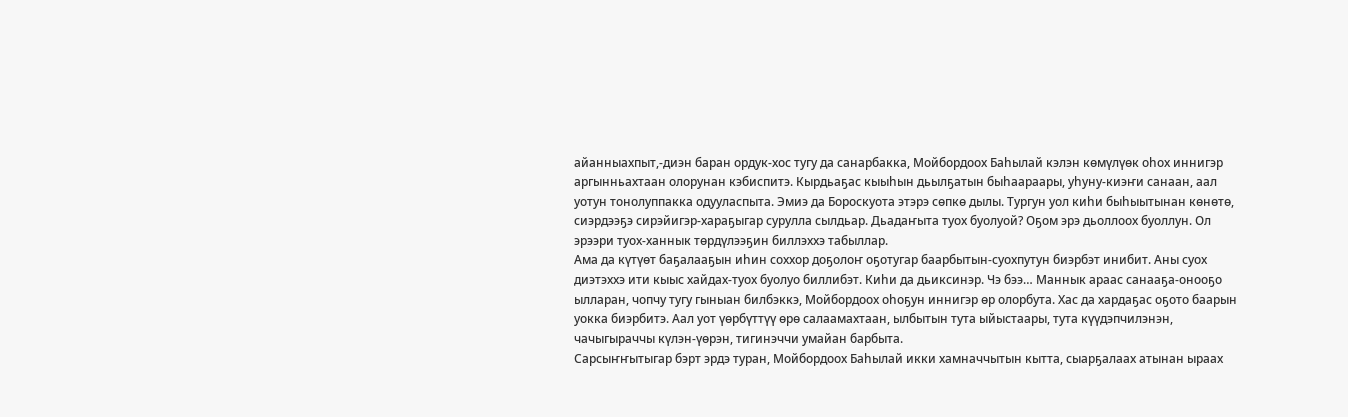айанныахпыт,-диэн баран ордук-хос тугу да санарбакка, Мойбордоох Баһылай кэлэн көмүлүөк оһох иннигэр аргынньахтаан олорунан кэбиспитэ. Кырдьаҕас кыыһын дьылҕатын быһаараары, уһуну-киэҥи санаан, аал уотун тонолуппакка одууласпыта. Эмиэ да Бороскуота этэрэ сөпкө дылы. Тургун уол киһи быһыытынан көнөтө, сиэрдээҕэ сирэйигэр-хараҕыгар сурулла сылдьар. Дьадаҥыта туох буолуой? Оҕом эрэ дьоллоох буоллун. Ол эрээри туох-ханнык төрдүлээҕин биллэххэ табыллар.
Ама да күтүөт баҕалааҕын иһин соххор доҕолоҥ оҕотугар баарбытын-суохпутун биэрбэт инибит. Аны суох диэтэххэ ити кыыс хайдах-туох буолуо биллибэт. Киһи да дьиксинэр. Чэ бээ… Маннык араас санааҕа-онооҕо ылларан, чопчу тугу гыныан билбэккэ, Мойбордоох оһоҕун иннигэр өр олорбута. Хас да хардаҕас оҕото баарын уокка биэрбитэ. Аал уот үөрбүттүү өрө салаамахтаан, ылбытын тута ыйыстаары, тута күүдэпчилэнэн, чачыгыраччы күлэн-үөрэн, тигинэччи умайан барбыта.
Сарсыҥҥытыгар бэрт эрдэ туран, Мойбордоох Баһылай икки хамначчытын кытта, сыарҕалаах атынан ыраах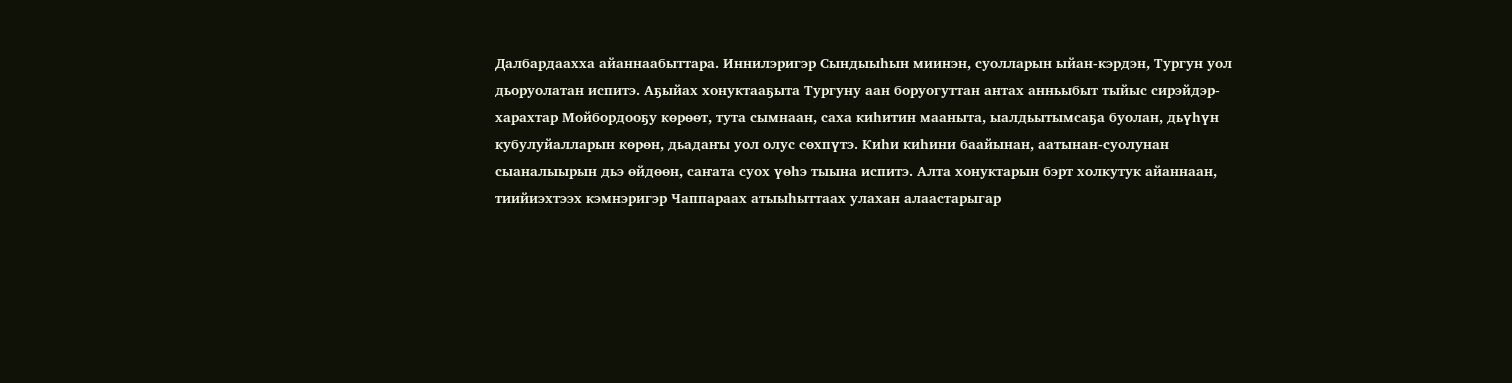Далбардаахха айаннаабыттара. Иннилэригэр Сындыыһын миинэн, суолларын ыйан-кэрдэн, Тургун уол дьоруолатан испитэ. Аҕыйах хонуктааҕыта Тургуну аан боруогуттан антах анньыбыт тыйыс сирэйдэр-харахтар Мойбордооҕу көрөөт, тута сымнаан, саха киһитин мааныта, ыалдьытымсаҕа буолан, дьүһүн кубулуйалларын көрөн, дьадаҥы уол олус сөхпүтэ. Киһи киһини баайынан, аатынан-суолунан сыаналыырын дьэ өйдөөн, саҥата суох үөһэ тыына испитэ. Алта хонуктарын бэрт холкутук айаннаан, тиийиэхтээх кэмнэригэр Чаппараах атыыһыттаах улахан алаастарыгар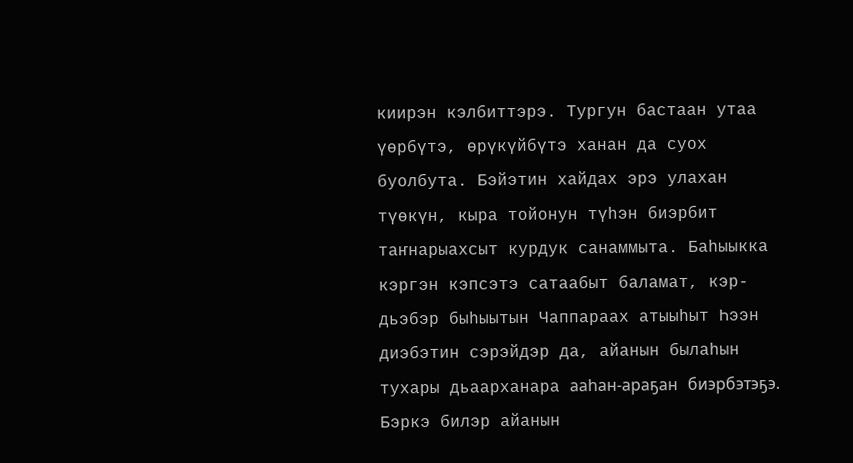киирэн кэлбиттэрэ. Тургун бастаан утаа үөрбүтэ, өрүкүйбүтэ ханан да суох буолбута. Бэйэтин хайдах эрэ улахан түөкүн, кыра тойонун түһэн биэрбит таҥнарыахсыт курдук санаммыта. Баһыыкка кэргэн кэпсэтэ сатаабыт баламат, кэр-дьэбэр быһыытын Чаппараах атыыһыт Һээн диэбэтин сэрэйдэр да, айанын былаһын тухары дьаарханара ааһан-араҕан биэрбэтэҕэ. Бэркэ билэр айанын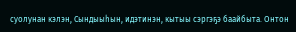суолунан кэлэн, Сындыыһын, идэтинэн, кытыы сэргэҕэ баайбыта. Онтон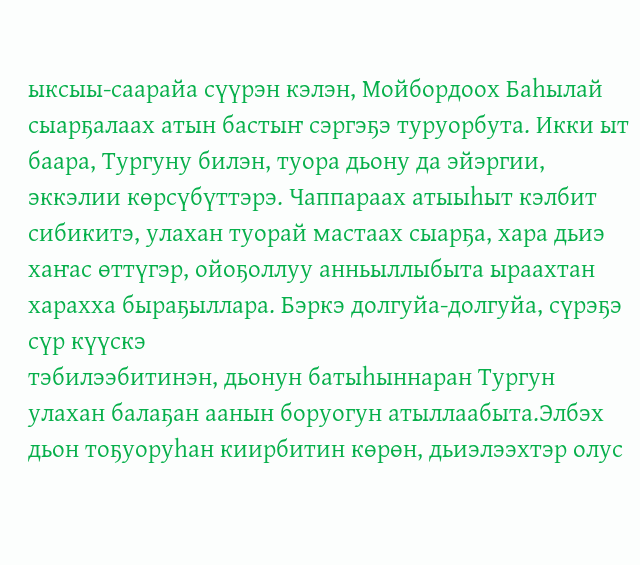ыксыы-саарайа сүүрэн кэлэн, Мойбордоох Баһылай сыарҕалаах атын бастыҥ сэргэҕэ туруорбута. Икки ыт баара, Тургуну билэн, туора дьону да эйэргии, эккэлии көрсүбүттэрэ. Чаппараах атыыһыт кэлбит сибикитэ, улахан туорай мастаах сыарҕа, хара дьиэ хаҥас өттүгэр, ойоҕоллуу анньыллыбыта ыраахтан харахха быраҕыллара. Бэркэ долгуйа-долгуйа, сүрэҕэ сүр күүскэ
тэбилээбитинэн, дьонун батыһыннаран Тургун улахан балаҕан аанын боруогун атыллаабыта.Элбэх дьон тоҕуоруһан киирбитин көрөн, дьиэлээхтэр олус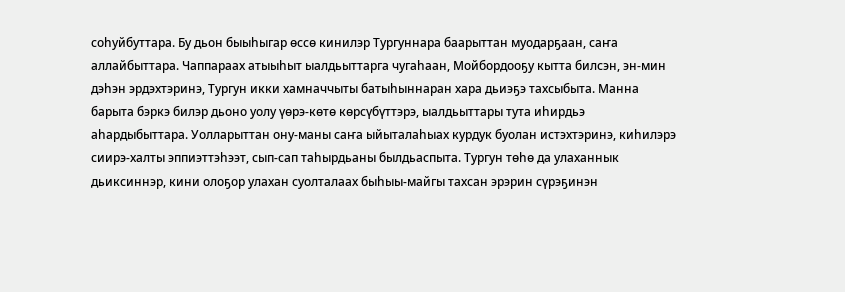соһуйбуттара. Бу дьон быыһыгар өссө кинилэр Тургуннара баарыттан муодарҕаан, саҥа аллайбыттара. Чаппараах атыыһыт ыалдьыттарга чугаһаан, Мойбордооҕу кытта билсэн, эн-мин дэһэн эрдэхтэринэ, Тургун икки хамначчыты батыһыннаран хара дьиэҕэ тахсыбыта. Манна барыта бэркэ билэр дьоно уолу үөрэ-көтө көрсүбүттэрэ, ыалдьыттары тута иһирдьэ аһардыбыттара. Уолларыттан ону-маны саҥа ыйыталаһыах курдук буолан истэхтэринэ, киһилэрэ сиирэ-халты эппиэттэһээт, сып-сап таһырдьаны былдьаспыта. Тургун төһө да улаханнык дьиксиннэр, кини олоҕор улахан суолталаах быһыы-майгы тахсан эрэрин сүрэҕинэн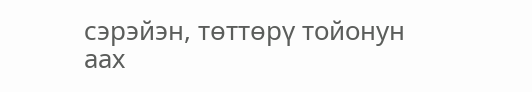сэрэйэн, төттөрү тойонун аах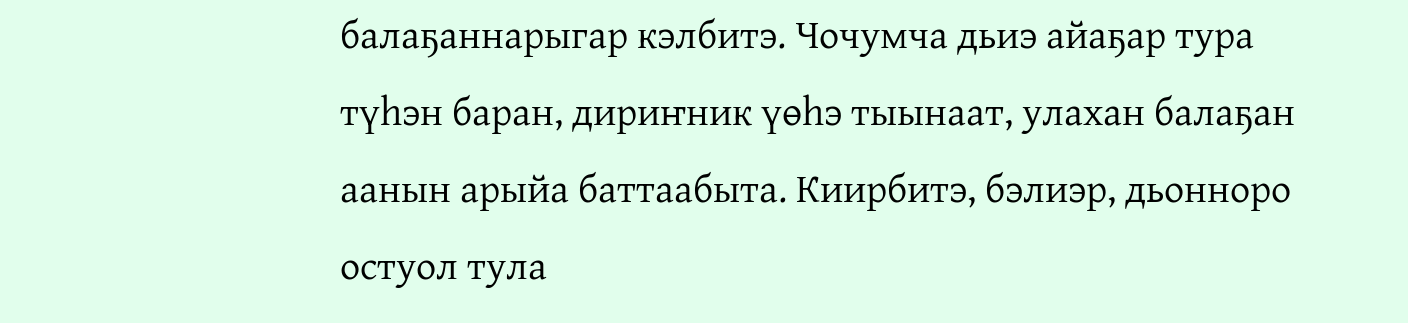балаҕаннарыгар кэлбитэ. Чочумча дьиэ айаҕар тура түһэн баран, дириҥник үөһэ тыынаат, улахан балаҕан аанын арыйа баттаабыта. Киирбитэ, бэлиэр, дьонноро остуол тула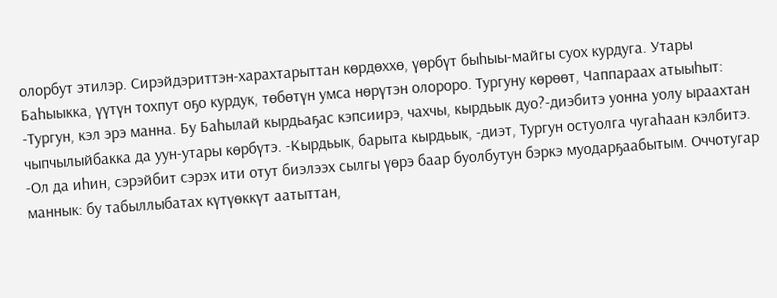олорбут этилэр. Сирэйдэриттэн-харахтарыттан көрдөххө, үөрбүт быһыы-майгы суох курдуга. Утары Баһыыкка, үүтүн тохпут оҕо курдук, төбөтүн умса нөрүтэн олороро. Тургуну көрөөт, Чаппараах атыыһыт: -Тургун, кэл эрэ манна. Бу Баһылай кырдьаҕас кэпсиирэ, чахчы, кырдьык дуо?-диэбитэ уонна уолу ыраахтан чыпчылыйбакка да уун-утары көрбүтэ. -Кырдьык, барыта кырдьык, -диэт, Тургун остуолга чугаһаан кэлбитэ. -Ол да иһин, сэрэйбит сэрэх ити отут биэлээх сылгы үөрэ баар буолбутун бэркэ муодарҕаабытым. Оччотугар маннык: бу табыллыбатах күтүөккүт аатыттан,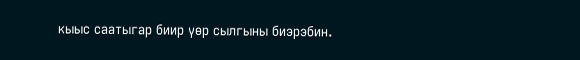кыыс саатыгар биир үөр сылгыны биэрэбин.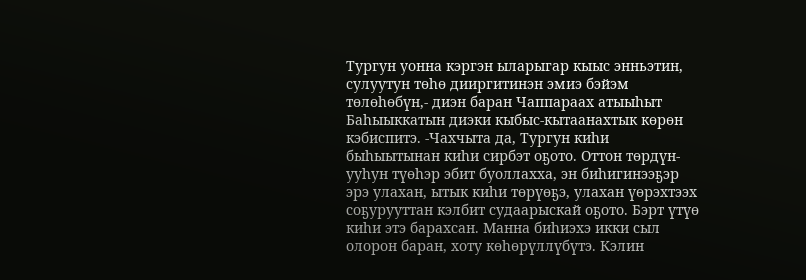Тургун уонна кэргэн ыларыгар кыыс энньэтин, сулуутун төһө дииргитинэн эмиэ бэйэм төлөһөбүн,- диэн баран Чаппараах атыыһыт Баһыыккатын диэки кыбыс-кытаанахтык көрөн кэбиспитэ. -Чахчыта да, Тургун киһи быһыытынан киһи сирбэт оҕото. Оттон төрдүн-ууһун түөһэр эбит буоллахха, эн биһигинээҕэр эрэ улахан, ытык киһи төрүөҕэ, улахан үөрэхтээх соҕурууттан кэлбит судаарыскай оҕото. Бэрт үтүө киһи этэ барахсан. Манна биһиэхэ икки сыл олорон баран, хоту көһөрүллүбүтэ. Кэлин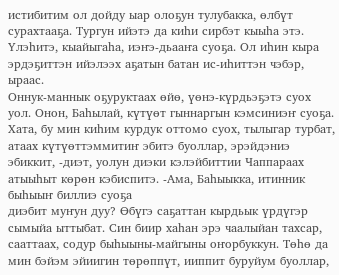истибитим ол дойду ыар олоҕун тулубакка, өлбүт сурахтааҕа. Тургун ийэтэ да киһи сирбэт кыыһа этэ. Үлэһитэ, кыайыгаһа, иэҥэ-дьааҥа суоҕа. Ол иһин кыра эрдэҕиттэн ийэлээх аҕатын батан ис-иһиттэн чэбэр, ыраас.
Оннук-маннык оҕуруктаах өйө, үөнэ-күрдьэҕэтэ суох уол. Онон, Баһылай, күтүөт гыннаргын кэмсиниэҥ суоҕа. Хата, бу мин киһим курдук оттомо суох, тылыгар турбат, атаах күтүөттэммитиҥ эбитэ буоллар, эрэйдэниэ эбиккит, -диэт, уолун диэки кэлэйбиттии Чаппараах атыыһыт көрөн кэбиспитэ. -Ама, Баһыыкка, итинник быһыыҥ биллиэ суоҕа
диэбит муҥун дуу? Өбүгэ саҕаттан кырдьык үрдүгэр сымыйа ыттыбат. Син биир хаһан эрэ чаалыйан тахсар, сааттаах, содур быһыыны-майгыны оҥорбуккун. Төһө да мин бэйэм эйиигин төрөппүт, ииппит буруйум буоллар,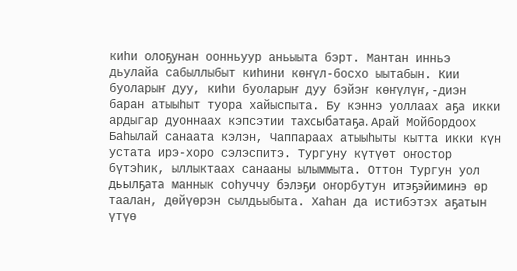киһи олоҕунан оонньуур аньыыта бэрт. Мантан инньэ дьулайа сабыллыбыт киһини көҥүл-босхо ыытабын. Кии буоларыҥ дуу, киһи буоларыҥ дуу бэйэҥ көҥүлүҥ,-диэн баран атыыһыт туора хайыспыта. Бу кэннэ уоллаах аҕа икки ардыгар дуоннаах кэпсэтии тахсыбатаҕа. Арай Мойбордоох Баһылай санаата кэлэн, Чаппараах атыыһыты кытта икки күн устата ирэ-хоро сэлэспитэ. Тургуну күтүөт оҥостор бүтэһик, ыллыктаах санааны ылыммыта. Оттон Тургун уол дьылҕата маннык соһуччу бэлэҕи оҥорбутун итэҕэйиминэ өр таалан, дөйүөрэн сылдьыбыта. Хаһан да истибэтэх аҕатын үтүө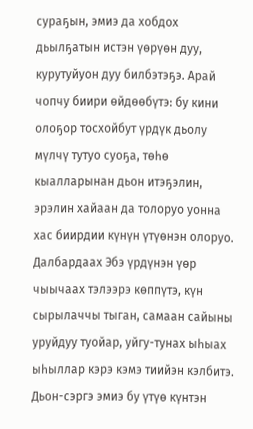сураҕын, эмиэ да хобдох дьылҕатын истэн үөрүөн дуу, курутуйуон дуу билбэтэҕэ. Арай чопчу биири өйдөөбүтэ: бу кини олоҕор тосхойбут үрдүк дьолу мүлчү тутуо суоҕа, төһө кыалларынан дьон итэҕэлин, эрэлин хайаан да толоруо уонна хас биирдии күнүн үтүөнэн олоруо.
Далбардаах Эбэ үрдүнэн үөр чыычаах тэлээрэ көппүтэ, күн сырылаччы тыган, самаан сайыны уруйдуу туойар, уйгу-тунах ыһыах ыһыллар кэрэ кэмэ тиийэн кэлбитэ. Дьон-сэргэ эмиэ бу үтүө күнтэн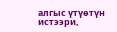алгыс үтүөтүн истээри,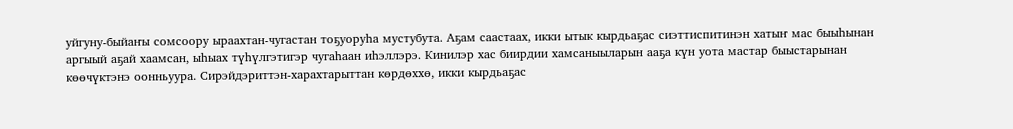уйгуну-быйаҥы сомсоору ыраахтан-чугастан тоҕуоруһа мустубута. Аҕам саастаах, икки ытык кырдьаҕас сиэттиспитинэн хатыҥ мас быыһынан аргыый аҕай хаамсан, ыһыах түһүлгэтигэр чугаһаан иһэллэрэ. Кинилэр хас биирдии хамсаныыларын ааҕа күн уота мастар быыстарынан көөчүктэнэ оонньуура. Сирэйдэриттэн-харахтарыттан көрдөххө, икки кырдьаҕас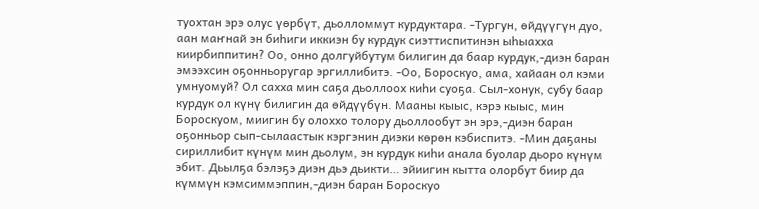туохтан эрэ олус үөрбүт, дьолломмут курдуктара. -Тургун, өйдүүгүн дуо, аан маҥнай эн биһиги иккиэн бу курдук сиэттиспитинэн ыһыахха киирбиппитин? Оо, онно долгуйбутум билигин да баар курдук,-диэн баран эмээхсин оҕонньоругар эргиллибитэ. -Оо, Бороскуо, ама, хайаан ол кэми умнуомуй? Ол сахха мин саҕа дьоллоох киһи суоҕа. Сыл-хонук, субу баар курдук ол күнү билигин да өйдүүбүн. Мааны кыыс, кэрэ кыыс, мин Бороскуом, миигин бу олоххо толору дьоллообут эн эрэ,-диэн баран оҕонньор сып-сылаастык кэргэнин диэки көрөн кэбиспитэ. -Мин даҕаны сириллибит күнүм мин дьолум, эн курдук киһи анала буолар дьоро күнүм эбит. Дьылҕа бэлэҕэ диэн дьэ дьикти… эйиигин кытта олорбут биир да күммүн кэмсиммэппин,-диэн баран Бороскуо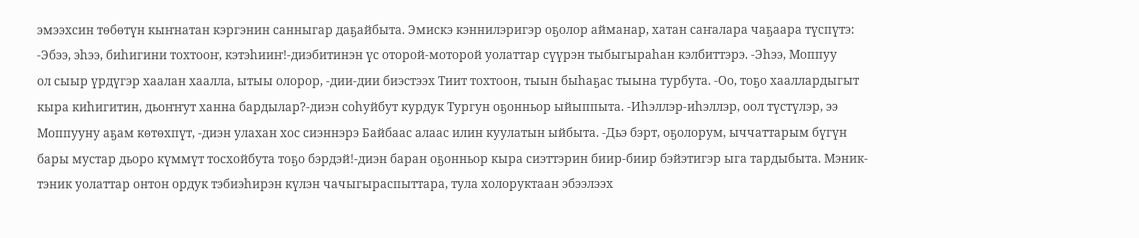эмээхсин төбөтүн кыҥнатан кэргэнин санныгар даҕайбыта. Эмискэ кэннилэригэр оҕолор айманар, хатан саҥалара чаҕаара түспүтэ: -Эбээ, эһээ, биһигини тохтооҥ, кэтэһииҥ!-диэбитинэн үс оторой-моторой уолаттар сүүрэн тыбыгыраһан кэлбиттэрэ. -Эһээ, Моппуу
ол сыыр үрдүгэр хаалан хаалла, ытыы олорор, -дии-дии биэстээх Тиит тохтоон, тыын быһаҕас тыына турбута. -Оо, тоҕо хааллардыгыт кыра киһигитин, дьоҥҥут ханна бардылар?-диэн соһуйбут курдук Тургун оҕонньор ыйыппыта. -Иһэллэр-иһэллэр, оол түстүлэр, ээ Моппууну аҕам көтөхпүт, -диэн улахан хос сиэннэрэ Байбаас алаас илин куулатын ыйбыта. -Дьэ бэрт, оҕолорум, ыччаттарым бүгүн бары мустар дьоро күммүт тосхойбута тоҕо бэрдэй!-диэн баран оҕонньор кыра сиэттэрин биир-биир бэйэтигэр ыга тардыбыта. Мэник-тэник уолаттар онтон ордук тэбиэһирэн күлэн чачыгыраспыттара, тула холоруктаан эбээлээх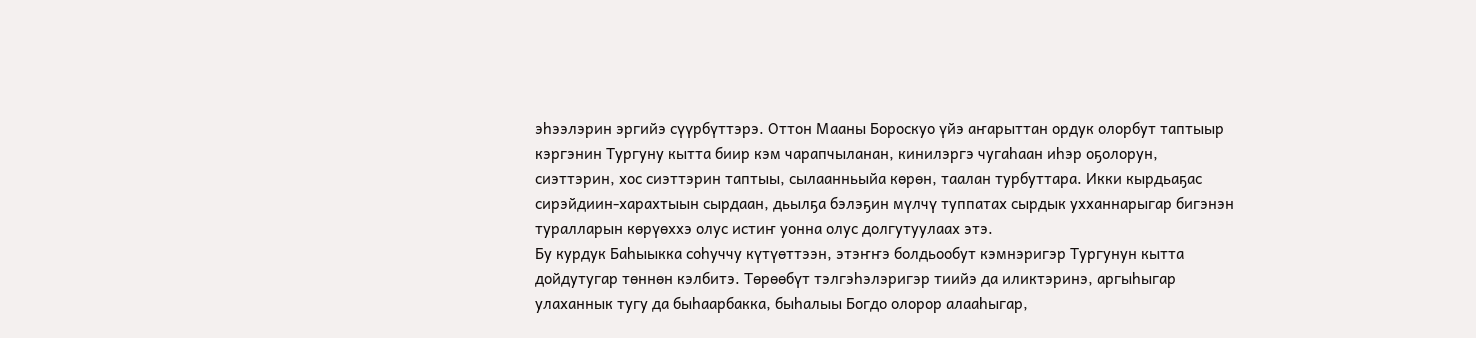эһээлэрин эргийэ сүүрбүттэрэ. Оттон Мааны Бороскуо үйэ аҥарыттан ордук олорбут таптыыр кэргэнин Тургуну кытта биир кэм чарапчыланан, кинилэргэ чугаһаан иһэр оҕолорун, сиэттэрин, хос сиэттэрин таптыы, сылаанньыйа көрөн, таалан турбуттара. Икки кырдьаҕас сирэйдиин-харахтыын сырдаан, дьылҕа бэлэҕин мүлчү туппатах сырдык ухханнарыгар бигэнэн туралларын көрүөххэ олус истиҥ уонна олус долгутуулаах этэ.
Бу курдук Баһыыкка соһуччу күтүөттээн, этэҥҥэ болдьообут кэмнэригэр Тургунун кытта дойдутугар төннөн кэлбитэ. Төрөөбүт тэлгэһэлэригэр тиийэ да иликтэринэ, аргыһыгар улаханнык тугу да быһаарбакка, быһалыы Богдо олорор алааһыгар,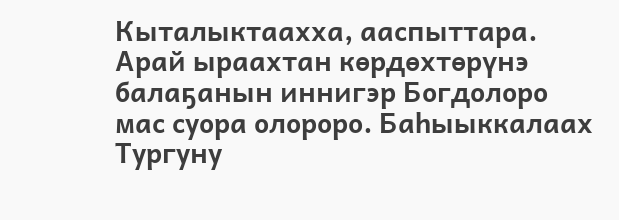Кыталыктаахха, ааспыттара.
Арай ыраахтан көрдөхтөрүнэ балаҕанын иннигэр Богдолоро мас суора олороро. Баһыыккалаах Тургуну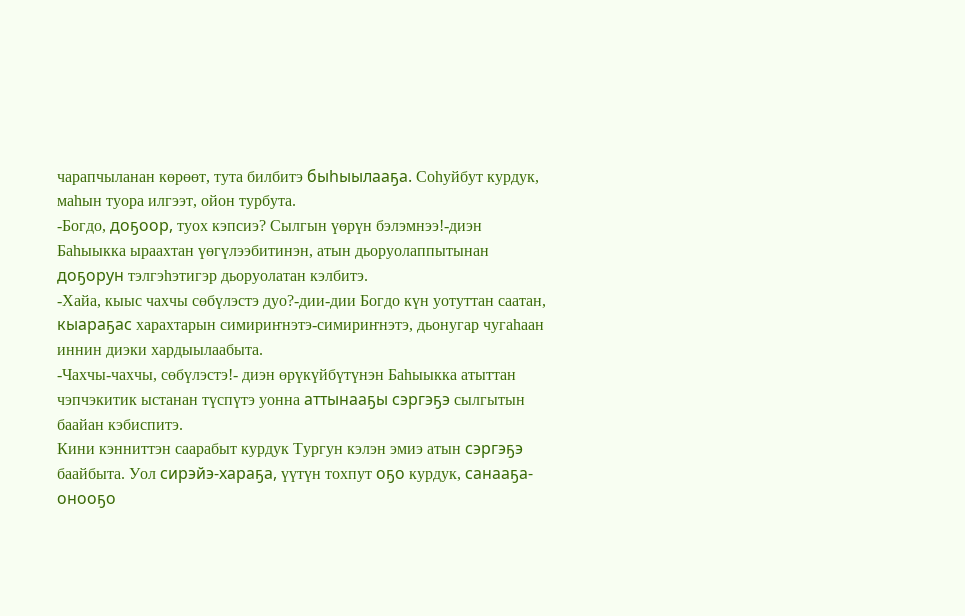чарапчыланан көрөөт, тута билбитэ быһыылааҕа. Соһуйбут курдук, маһын туора илгээт, ойон турбута.
-Богдо, доҕоор, туох кэпсиэ? Сылгын үөрүн бэлэмнээ!-диэн Баһыыкка ыраахтан үөгүлээбитинэн, атын дьоруолаппытынан доҕорун тэлгэһэтигэр дьоруолатан кэлбитэ.
-Хайа, кыыс чахчы сөбүлэстэ дуо?-дии-дии Богдо күн уотуттан саатан, кыараҕас харахтарын симириҥнэтэ-симириҥнэтэ, дьонугар чугаһаан иннин диэки хардыылаабыта.
-Чахчы-чахчы, сөбүлэстэ!- диэн өрүкүйбүтүнэн Баһыыкка атыттан чэпчэкитик ыстанан түспүтэ уонна аттынааҕы сэргэҕэ сылгытын баайан кэбиспитэ.
Кини кэнниттэн саарабыт курдук Тургун кэлэн эмиэ атын сэргэҕэ баайбыта. Уол сирэйэ-хараҕа, үүтүн тохпут оҕо курдук, санааҕа-онооҕо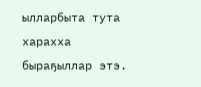ылларбыта тута харахха быраҕыллар этэ.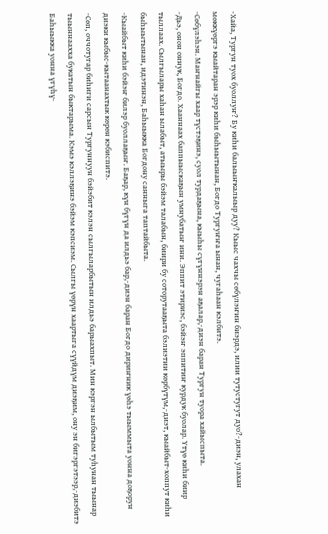-Хайа, Тургун туох буоллуҥ? Бу киһи балыыҥкалыыр дуу? Кыыс чахчы сөбүлэҥин биэрдэ, илии тутустугут дуо?-диэн, улахан мөккүөргэ кыайтаран эрэр киһи быһыытынан, Богдо Тургуҥҥа ынан, чугаһаан кэлбитэ.
-Сөбүлэһэн. Маҥнайгы хаар түстэҕинэ, суол турдаҕына, кыыһы сүгүннэрэн аҕалар,-диэн баран Тургун туора хайыспыта.
-Дьэ, онон оннук, Богдо. Хааннаах баппыыскаҕын умнубатыҥ ини. Эппит этириэс, бэйэҥ эппитиҥ курдук буолар. Үтүө киһи биир тыллаах. Сылгылары хаһан ылабыт, атыыры бэйэм талабын, биири бу соторутааҕыта бэлиэтии көрбүтүм,-диэт, кыайбыт-хоппут киһи быһыытынан, идэтинэн, Баһыыкка Богдону санныга таптайбыта.
-Кыайбыт киһи бэйэҥ билэр буоллаҕыҥ. Баҕар, күн бүгүн да илдьэ бар,-диэн баран Богдо дириҥник үөһэ тыыммыта уонна доҕорун диэки кыбыс-кытаанахтык көрөн кэбиспитэ.
-Сөп, оччотугар биһиги сарсын Тургуннуун бэйэбит кэлэн сылгыларбытын илдьэ барыахпыт. Мин кэргэн ылбытым туһунан тыынар тыыннаахха букатын быктарыма. Кэмэ кэллэҕинэ бэйэм кэпсиэм. Сылгы үөрүн хаартыга сүүйдүм диэҕим, ону эн бигэргэтээр,-диэбитэ Баһыыкка уонна үгүһү-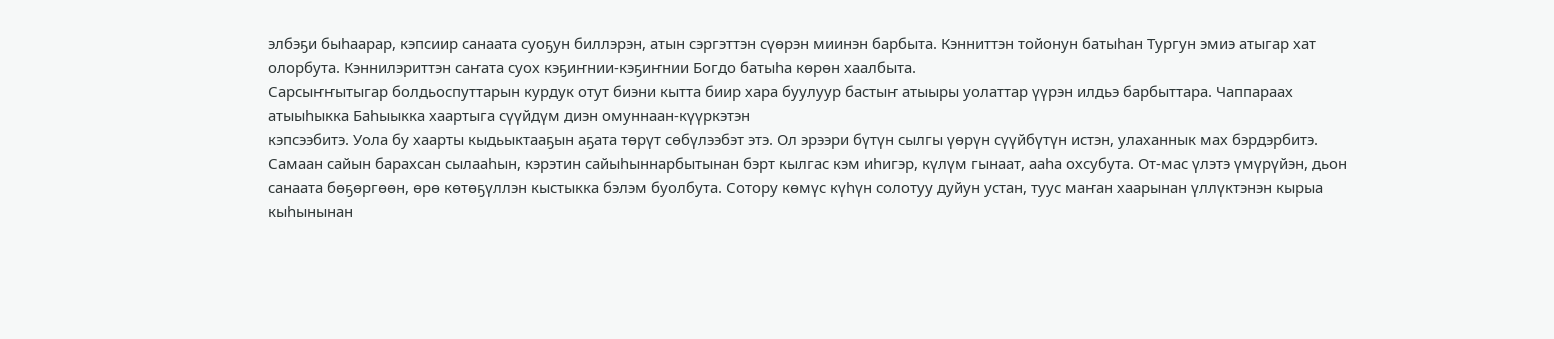элбэҕи быһаарар, кэпсиир санаата суоҕун биллэрэн, атын сэргэттэн сүөрэн миинэн барбыта. Кэнниттэн тойонун батыһан Тургун эмиэ атыгар хат олорбута. Кэннилэриттэн саҥата суох кэҕиҥнии-кэҕиҥнии Богдо батыһа көрөн хаалбыта.
Сарсыҥҥытыгар болдьоспуттарын курдук отут биэни кытта биир хара буулуур бастыҥ атыыры уолаттар үүрэн илдьэ барбыттара. Чаппараах атыыһыкка Баһыыкка хаартыга сүүйдүм диэн омуннаан-күүркэтэн
кэпсээбитэ. Уола бу хаарты кыдьыктааҕын аҕата төрүт сөбүлээбэт этэ. Ол эрээри бүтүн сылгы үөрүн сүүйбүтүн истэн, улаханнык мах бэрдэрбитэ.
Самаан сайын барахсан сылааһын, кэрэтин сайыһыннарбытынан бэрт кылгас кэм иһигэр, күлүм гынаат, ааһа охсубута. От-мас үлэтэ үмүрүйэн, дьон санаата бөҕөргөөн, өрө көтөҕүллэн кыстыкка бэлэм буолбута. Сотору көмүс күһүн солотуу дуйун устан, туус маҥан хаарынан үллүктэнэн кырыа кыһынынан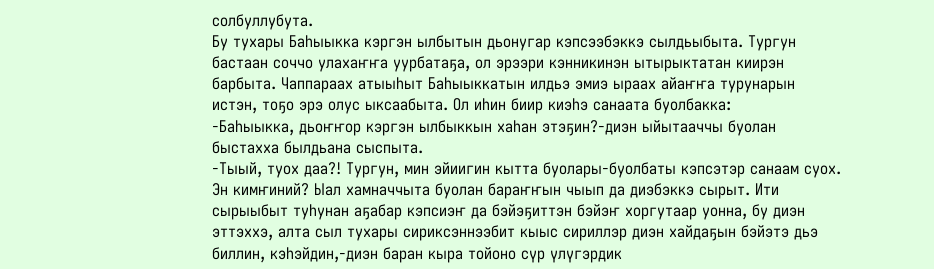солбуллубута.
Бу тухары Баһыыкка кэргэн ылбытын дьонугар кэпсээбэккэ сылдьыбыта. Тургун бастаан соччо улахаҥҥа уурбатаҕа, ол эрээри кэнникинэн ытырыктатан киирэн барбыта. Чаппараах атыыһыт Баһыыккатын илдьэ эмиэ ыраах айаҥҥа турунарын истэн, тоҕо эрэ олус ыксаабыта. Ол иһин биир киэһэ санаата буолбакка:
-Баһыыкка, дьоҥҥор кэргэн ылбыккын хаһан этэҕин?-диэн ыйытааччы буолан быстахха былдьана сыспыта.
-Тыый, туох даа?! Тургун, мин эйиигин кытта буолары-буолбаты кэпсэтэр санаам суох. Эн кимҥиний? Ыал хамначчыта буолан бараҥҥын чыып да диэбэккэ сырыт. Ити сырыыбыт туһунан аҕабар кэпсиэҥ да бэйэҕиттэн бэйэҥ хоргутаар уонна, бу диэн эттэххэ, алта сыл тухары сириксэннээбит кыыс сириллэр диэн хайдаҕын бэйэтэ дьэ биллин, кэһэйдин,-диэн баран кыра тойоно сүр үлүгэрдик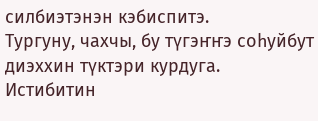силбиэтэнэн кэбиспитэ.
Тургуну, чахчы, бу түгэҥҥэ соһуйбут диэххин түктэри курдуга. Истибитин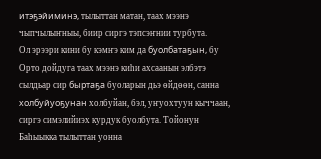итэҕэйиминэ, тылыттан матан, таах мээнэ чыпчылыҥныы, биир сиргэ тэпсэҥнии турбута.
Ол эрээри кини бу кэмҥэ ким да буолбатаҕын, бу Орто дойдуга таах мээнэ киһи ахсаанын элбэтэ сылдьар сир быртаҕа буоларын дьэ өйдөөн, санна холбуйуоҕунан холбуйан, бэл, уҥуохтуун кыччаан, сиргэ симэлийиэх курдук буолбута. Тойонун Баһыыкка тылыттан уонна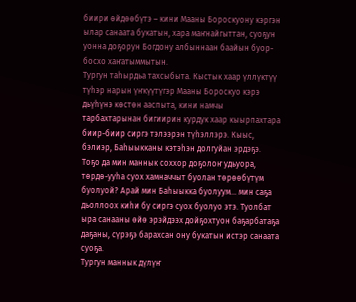биири өйдөөбүтэ – кини Мааны Бороскуону кэргэн ылар санаата букатын, хара маҥнайгыттан, суоҕун уонна доҕорун Богдону албыннаан баайын буор-босхо хаҥатыммытын.
Тургун таһырдьа тахсыбыта. Кыстык хаар үллүктүү түһэр нарын үҥкүүтүгэр Мааны Бороскуо кэрэ дьүһүнэ көстөн ааспыта, кини намчы тарбахтарынан бигиирин курдук хаар кыырпахтара биир-биир сиргэ тэлээрэн түһэллэрэ. Кыыс, бэлиэр, Баһыыкканы кэтэһэн долгуйан эрдэҕэ. Тоҕо да мин маннык соххор доҕолоҥ удьуора, төрдө-ууһа суох хамначчыт буолан төрөөбүтүм буолуой? Арай мин Баһыыкка буолуум… мин саҕа дьоллоох киһи бу сиргэ суох буолуо этэ. Туолбат ыра санааны өйө эрэйдээх дойҕохтуон баҕарбатаҕа даҕаны, сүрэҕэ барахсан ону букатын истэр санаата суоҕа.
Тургун маннык дүлүҥ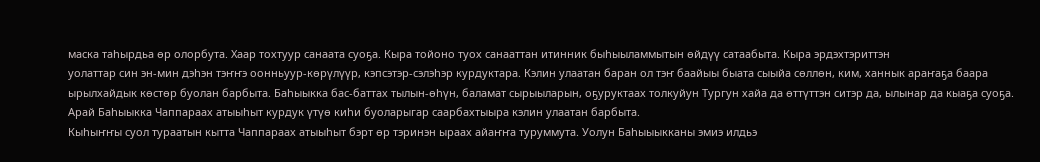маска таһырдьа өр олорбута. Хаар тохтуур санаата суоҕа. Кыра тойоно туох санааттан итинник быһыыламмытын өйдүү сатаабыта. Кыра эрдэхтэриттэн
уолаттар син эн-мин дэһэн тэҥҥэ оонньуур-көрүлүүр, кэпсэтэр-сэлэһэр курдуктара. Кэлин улаатан баран ол тэҥ баайыы быата сыыйа сөллөн, ким, ханнык араҥаҕа баара ырылхайдык көстөр буолан барбыта. Баһыыкка бас-баттах тылын-өһүн, баламат сырыыларын, оҕуруктаах толкуйун Тургун хайа да өттүттэн ситэр да, ылынар да кыаҕа суоҕа. Арай Баһыыкка Чаппараах атыыһыт курдук үтүө киһи буоларыгар саарбахтыыра кэлин улаатан барбыта.
Кыһыҥҥы суол тураатын кытта Чаппараах атыыһыт бэрт өр тэринэн ыраах айаҥҥа туруммута. Уолун Баһыыыкканы эмиэ илдьэ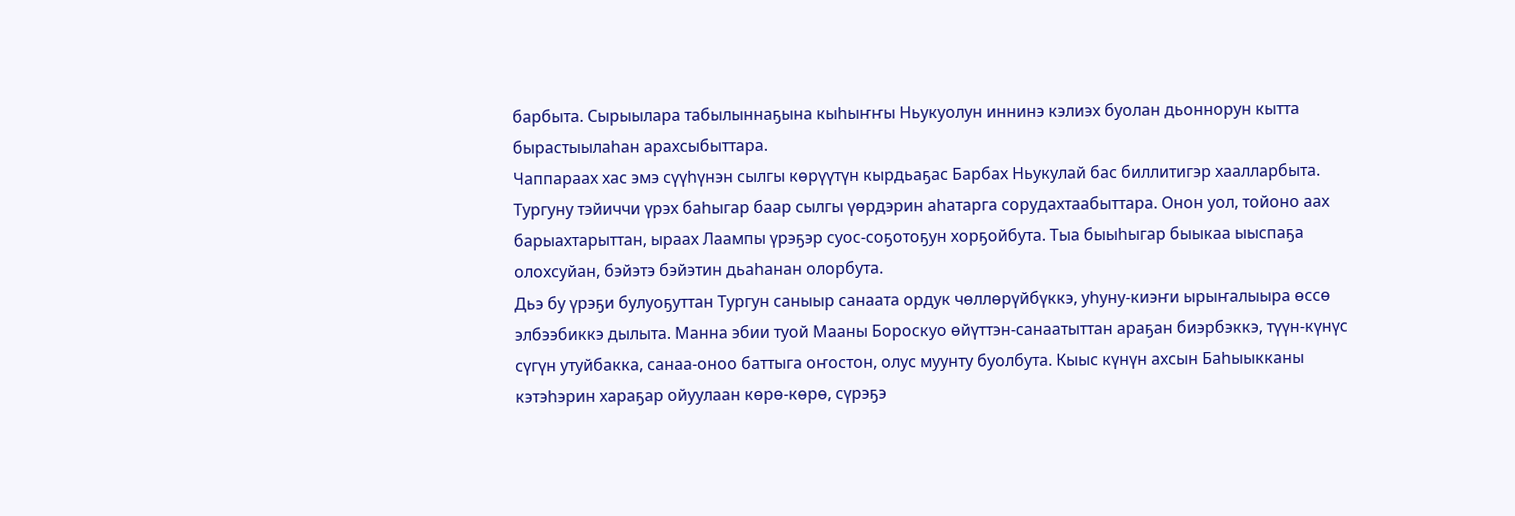барбыта. Сырыылара табылыннаҕына кыһыҥҥы Ньукуолун иннинэ кэлиэх буолан дьоннорун кытта бырастыылаһан арахсыбыттара.
Чаппараах хас эмэ сүүһүнэн сылгы көрүүтүн кырдьаҕас Барбах Ньукулай бас биллитигэр хаалларбыта. Тургуну тэйиччи үрэх баһыгар баар сылгы үөрдэрин аһатарга сорудахтаабыттара. Онон уол, тойоно аах барыахтарыттан, ыраах Лаампы үрэҕэр суос-соҕотоҕун хорҕойбута. Тыа быыһыгар быыкаа ыыспаҕа олохсуйан, бэйэтэ бэйэтин дьаһанан олорбута.
Дьэ бу үрэҕи булуоҕуттан Тургун саныыр санаата ордук чөллөрүйбүккэ, уһуну-киэҥи ырыҥалыыра өссө элбээбиккэ дылыта. Манна эбии туой Мааны Бороскуо өйүттэн-санаатыттан араҕан биэрбэккэ, түүн-күнүс сүгүн утуйбакка, санаа-оноо баттыга оҥостон, олус муунту буолбута. Кыыс күнүн ахсын Баһыыкканы кэтэһэрин хараҕар ойуулаан көрө-көрө, сүрэҕэ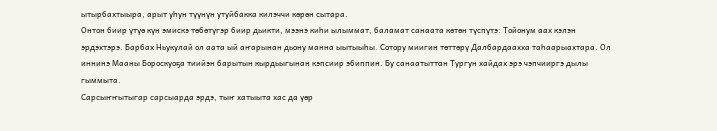ытырбахтыыра, арыт уһун түүнүн утуйбакка килэччи көрөн сытара.
Онтон биир үтүө күн эмискэ төбөтүгэр биир дьикти, мээнэ киһи ылыммат, баламат санаата көтөн түспүтэ: Тойонум аах кэлэн эрдэхтэрэ. Барбах Ньукулай ол аата ый аҥарынан дьону манна ыытыыһы. Сотору миигин төттөрү Далбардаахха таһаарыахтара. Ол иннинэ Мааны Бороскуоҕа тиийэн барытын кырдьыгынан кэпсиир эбиппин. Бу санаатыттан Тургун хайдах эрэ чэпчииргэ дылы гыммыта.
Сарсыҥҥытыгар сарсыарда эрдэ, тыҥ хатыыта хас да үөр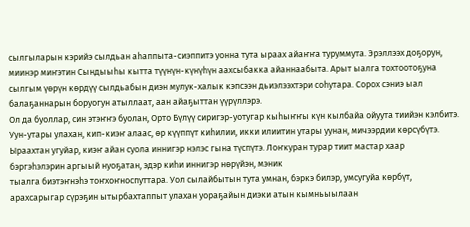сылгыларын кэрийэ сылдьан аһаппыта-сиэппитэ уонна тута ыраах айаҥҥа туруммута. Эрэллээх доҕорун, миинэр миҥэтин Сындыыһы кытта түүнүн-күнүһүн аахсыбакка айаннаабыта. Арыт ыалга тохтоотоҕуна сылгым үөрүн көрдүү сылдьабын диэн мулук-халык кэпсээн дьиэлээхтэри соһутара. Сорох сэниэ ыал балаҕаннарын боруогун атыллаат, аан айаҕыттан үүрүллэрэ.
Ол да буоллар, син этэҥҥэ буолан, Орто Бүлүү сиригэр-уотугар кыһыҥҥы күн кылбайа ойуута тиийэн кэлбитэ. Уун-утары улахан, кип-киэҥ алаас, өр күүппүт киһилии, икки илиитин утары уунан, мичээрдии көрсүбүтэ. Ыраахтан угуйар, киэҥ айан суола иннигэр нэлэс гына түспүтэ. Лоҥкуран турар тиит мастар хаар бэргэһэлэрин аргыый нуоҕатан, эдэр киһи иннигэр нөрүйэн, мэник
тыалга биэтэҥнэһэ тоҥхоҥноспуттара. Уол сылайбытын тута умнан, бэркэ билэр, умсугуйа көрбүт, арахсарыгар сүрэҕин ытырбахтаппыт улахан уораҕайын диэки атын кымньыылаан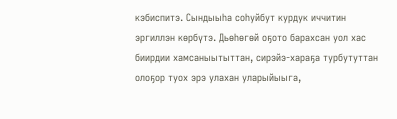кэбиспитэ. Сындыыһа соһуйбут курдук иччитин эргиллэн көрбүтэ. Дьөһөгөй оҕото барахсан уол хас биирдии хамсаныытыттан, сирэйэ-хараҕа турбутуттан олоҕор туох эрэ улахан уларыйыыга,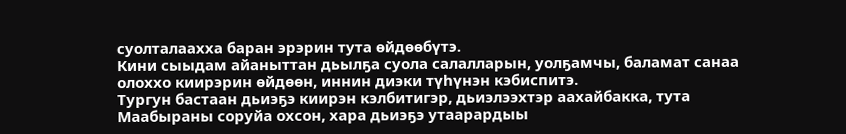суолталаахха баран эрэрин тута өйдөөбүтэ.
Кини сыыдам айаныттан дьылҕа суола салалларын, уолҕамчы, баламат санаа олоххо киирэрин өйдөөн, иннин диэки түһүнэн кэбиспитэ.
Тургун бастаан дьиэҕэ киирэн кэлбитигэр, дьиэлээхтэр аахайбакка, тута Маабыраны соруйа охсон, хара дьиэҕэ утаарардыы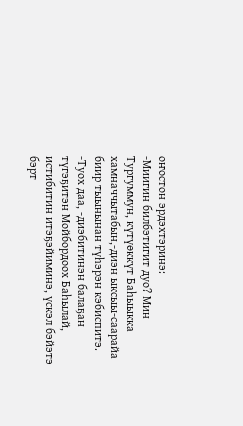оҥостон эрдэхтэринэ:
-Миигин билбэтигит дуо? Мин Тургуммун, күтүөккүт Баһыыкка хамначчытабын,-диэн ыксыы-саарайа биир тыынынан түһэрэн кэбиспитэ.
-Туох даа, -диэбитинэн балаҕан түгэҕитэн Мойбордоох Баһылай, истибитин итэҕэйиминэ, үскэл бэйэтэ бэрт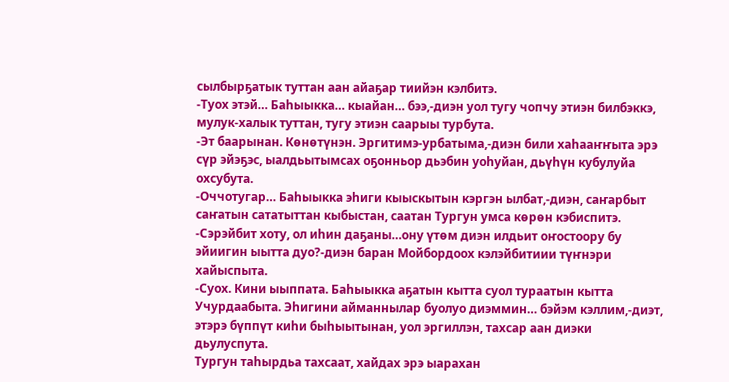сылбырҕатык туттан аан айаҕар тиийэн кэлбитэ.
-Туох этэй… Баһыыкка… кыайан… бээ,-диэн уол тугу чопчу этиэн билбэккэ, мулук-халык туттан, тугу этиэн саарыы турбута.
-Эт баарынан. Көнөтүнэн. Эргитимэ-урбатыма,-диэн били хаһааҥҥыта эрэ сүр эйэҕэс, ыалдьытымсах оҕонньор дьэбин уоһуйан, дьүһүн кубулуйа охсубута.
-Оччотугар… Баһыыкка эһиги кыыскытын кэргэн ылбат,-диэн, саҥарбыт саҥатын сататыттан кыбыстан, саатан Тургун умса көрөн кэбиспитэ.
-Сэрэйбит хоту, ол иһин даҕаны…ону үтөм диэн илдьит оҥостоору бу эйиигин ыытта дуо?-диэн баран Мойбордоох кэлэйбитиии түҥнэри хайыспыта.
-Суох. Кини ыыппата. Баһыыкка аҕатын кытта суол тураатын кытта Учурдаабыта. Эһигини айманнылар буолуо диэммин… бэйэм кэллим,-диэт, этэрэ бүппүт киһи быһыытынан, уол эргиллэн, тахсар аан диэки дьулуспута.
Тургун таһырдьа тахсаат, хайдах эрэ ыарахан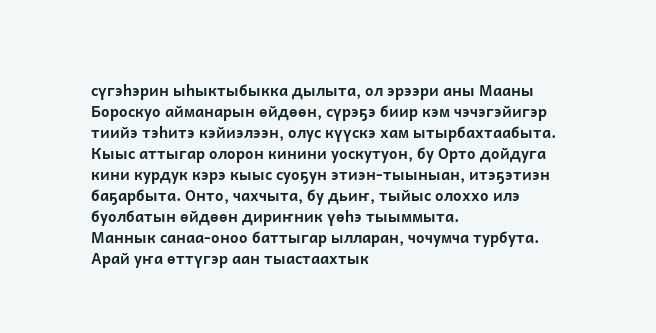сүгэһэрин ыһыктыбыкка дылыта, ол эрээри аны Мааны Бороскуо айманарын өйдөөн, сүрэҕэ биир кэм чэчэгэйигэр тиийэ тэһитэ кэйиэлээн, олус күүскэ хам ытырбахтаабыта. Кыыс аттыгар олорон кинини уоскутуон, бу Орто дойдуга кини курдук кэрэ кыыс суоҕун этиэн-тыыныан, итэҕэтиэн баҕарбыта. Онто, чахчыта, бу дьиҥ, тыйыс олоххо илэ буолбатын өйдөөн дириҥник үөһэ тыыммыта.
Маннык санаа-оноо баттыгар ылларан, чочумча турбута. Арай уҥа өттүгэр аан тыастаахтык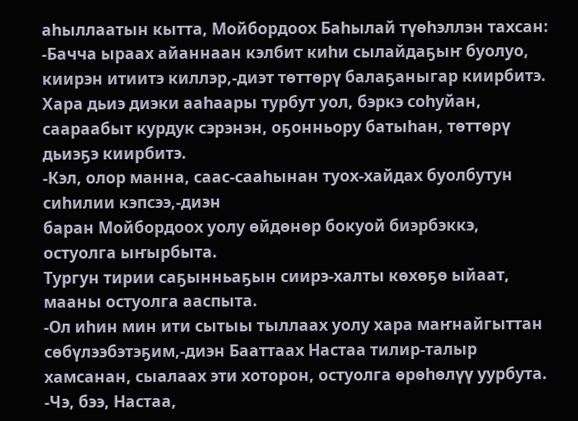аһыллаатын кытта, Мойбордоох Баһылай түөһэллэн тахсан:
-Бачча ыраах айаннаан кэлбит киһи сылайдаҕыҥ буолуо, киирэн итиитэ киллэр,-диэт төттөрү балаҕаныгар киирбитэ.
Хара дьиэ диэки ааһаары турбут уол, бэркэ соһуйан, саараабыт курдук сэрэнэн, оҕонньору батыһан, төттөрү дьиэҕэ киирбитэ.
-Кэл, олор манна, саас-сааһынан туох-хайдах буолбутун сиһилии кэпсээ,-диэн
баран Мойбордоох уолу өйдөнөр бокуой биэрбэккэ, остуолга ыҥырбыта.
Тургун тирии саҕынньаҕын сиирэ-халты көхөҕө ыйаат, мааны остуолга ааспыта.
-Ол иһин мин ити сытыы тыллаах уолу хара маҥнайгыттан сөбүлээбэтэҕим,-диэн Бааттаах Настаа тилир-талыр хамсанан, сыалаах эти хоторон, остуолга өрөһөлүү уурбута.
-Чэ, бээ, Настаа,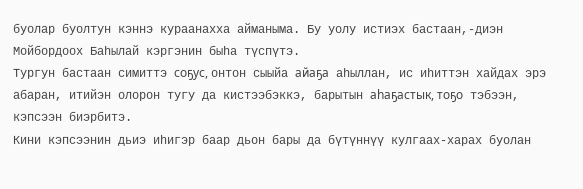буолар буолтун кэннэ кураанахха айманыма. Бу уолу истиэх бастаан,-диэн Мойбордоох Баһылай кэргэнин быһа түспүтэ.
Тургун бастаан симиттэ соҕус, онтон сыыйа айаҕа аһыллан, ис иһиттэн хайдах эрэ абаран, итийэн олорон тугу да кистээбэккэ, барытын аһаҕастык, тоҕо тэбээн, кэпсээн биэрбитэ.
Кини кэпсээнин дьиэ иһигэр баар дьон бары да бүтүннүү кулгаах-харах буолан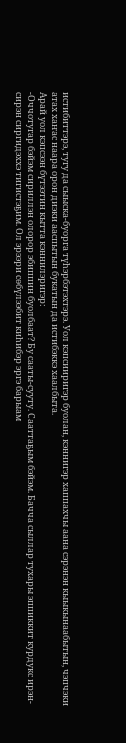истибиттэрэ, тугу да сыыска-буорга түһэрбэтэхтэрэ. Уол кэпсииригэр буолан, кэннигэр хаппахчы аана сэрэнэн кыыкынаабытын, чэпчэки атах хаҥас наара орон диэки ааспытын букатын да истибэккэ хаалбыта.
Арай уол кэпсээн бүтээтин кытта кэннилэригэр:
-Оччотугар бэйэм сириллэн олорор эбиппин буолбаат? Бу сааты-сууту. Сааттаҕым бэйэм. Бачча сыллар тухары эппиккит курдукс ирэн-сирэн сиргидэххэ тигистэҕим. Ол эрээри сөбүлээбит киһибэр эргэ барыам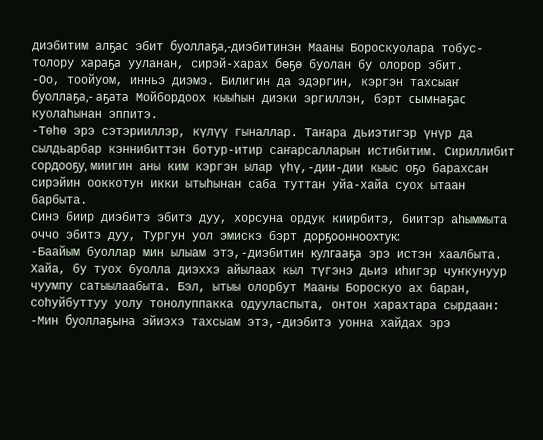диэбитим алҕас эбит буоллаҕа,-диэбитинэн Мааны Бороскуолара тобус-толору хараҕа ууланан, сирэй-харах бөҕө буолан бу олорор эбит.
-Оо, тоойуом, инньэ диэмэ. Билигин да эдэргин, кэргэн тахсыаҥ буоллаҕа,- аҕата Мойбордоох кыыһын диэки эргиллэн, бэрт сымнаҕас куолаһынан эппитэ.
-Төһө эрэ сэтэрииллэр, күлүү гыналлар. Таҥара дьиэтигэр үнүр да сылдьарбар кэннибиттэн ботур-итир саҥарсалларын истибитим. Сириллибит сордооҕу, миигин аны ким кэргэн ылар үһү,-дии-дии кыыс оҕо барахсан сирэйин ооккотун икки ытыһынан саба туттан уйа-хайа суох ытаан барбыта.
Синэ биир диэбитэ эбитэ дуу, хорсуна ордук киирбитэ, биитэр аһыммыта оччо эбитэ дуу, Тургун уол эмискэ бэрт дорҕоонноохтук:
-Баайым буоллар мин ылыам этэ,-диэбитин кулгааҕа эрэ истэн хаалбыта.
Хайа, бу туох буолла диэххэ айылаах кыл түгэнэ дьиэ иһигэр чуҥкунуур чуумпу сатыылаабыта. Бэл, ытыы олорбут Мааны Бороскуо ах баран, соһуйбуттуу уолу тонолуппакка одууласпыта, онтон харахтара сырдаан:
-Мин буоллаҕына эйиэхэ тахсыам этэ,-диэбитэ уонна хайдах эрэ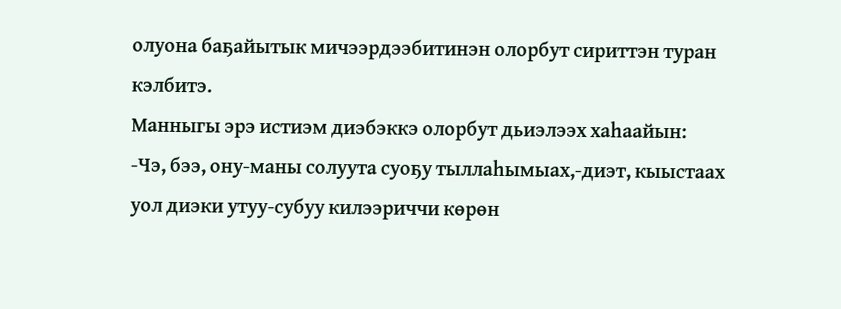олуона баҕайытык мичээрдээбитинэн олорбут сириттэн туран кэлбитэ.
Манныгы эрэ истиэм диэбэккэ олорбут дьиэлээх хаһаайын:
-Чэ, бээ, ону-маны солуута суоҕу тыллаһымыах,-диэт, кыыстаах уол диэки утуу-субуу килээриччи көрөн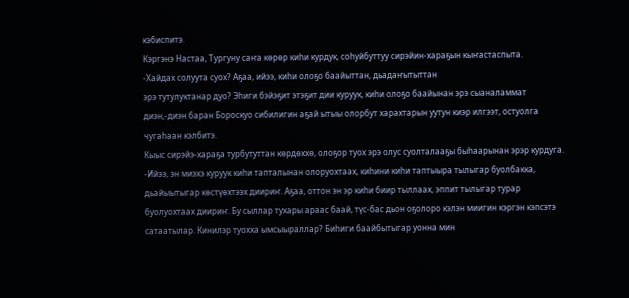кэбиспитэ.
Кэргэнэ Настаа, Тургуну саҥа көрөр киһи курдук, соһуйбуттуу сирэйин-хараҕын кыҥастаспыта.
-Хайдах солуута суох? Аҕаа, ийээ, киһи олоҕо баайыттан, дьадаҥытыттан
эрэ тутулуктанар дуо? Эһиги бэйэҕит этэҕит дии куруук, киһи олоҕо баайынан эрэ сыаналаммат диэн,-диэн баран Бороскуо сибилигин аҕай ытыы олорбут харахтарын уутун киэр илгээт, остуолга чугаһаан кэлбитэ.
Кыыс сирэйэ-хараҕа турбутуттан көрдөххө, олоҕор туох эрэ олус суолталааҕы быһаарынан эрэр курдуга.
-Ийээ, эн миэхэ куруук киһи тапталынан олоруохтаах, киһини киһи таптыыра тылыгар буолбакка, дьайыытыгар көстүөхтээх диириҥ. Аҕаа, оттон эн эр киһи биир тыллаах, эппит тылыгар турар буолуохтаах диириҥ. Бу сыллар тухары араас баай, түс-бас дьон оҕолоро кэлэн миигин кэргэн кэпсэтэ сатаатылар. Кинилэр туохха ымсыыраллар? Биһиги баайбытыгар уонна мин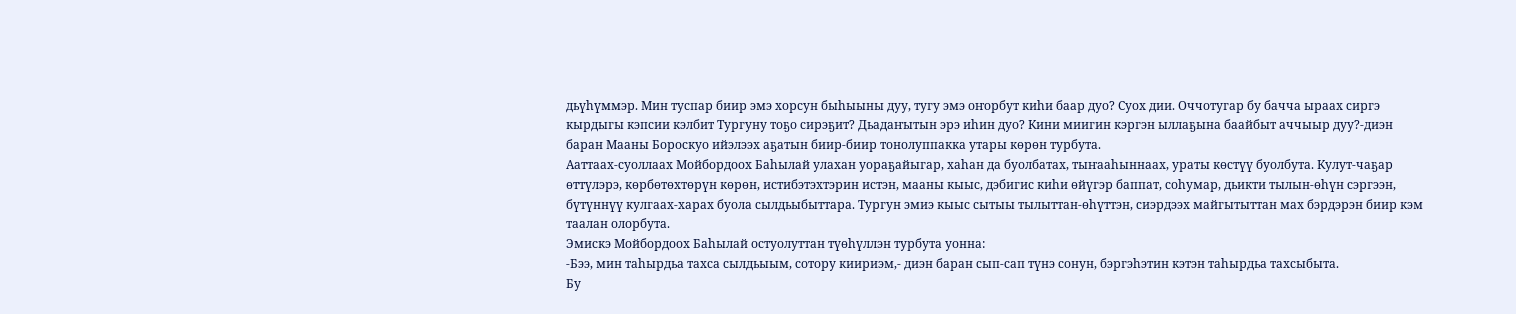дьүһүммэр. Мин туспар биир эмэ хорсун быһыыны дуу, тугу эмэ оҥорбут киһи баар дуо? Суох дии. Оччотугар бу бачча ыраах сиргэ кырдыгы кэпсии кэлбит Тургуну тоҕо сирэҕит? Дьадаҥытын эрэ иһин дуо? Кини миигин кэргэн ыллаҕына баайбыт аччыыр дуу?-диэн баран Мааны Бороскуо ийэлээх аҕатын биир-биир тонолуппакка утары көрөн турбута.
Ааттаах-суоллаах Мойбордоох Баһылай улахан уораҕайыгар, хаһан да буолбатах, тыҥааһыннаах, ураты көстүү буолбута. Кулут-чаҕар өттүлэрэ, көрбөтөхтөрүн көрөн, истибэтэхтэрин истэн, мааны кыыс, дэбигис киһи өйүгэр баппат, соһумар, дьикти тылын-өһүн сэргээн, бүтүннүү кулгаах-харах буола сылдьыбыттара. Тургун эмиэ кыыс сытыы тылыттан-өһүттэн, сиэрдээх майгытыттан мах бэрдэрэн биир кэм таалан олорбута.
Эмискэ Мойбордоох Баһылай остуолуттан түөһүллэн турбута уонна:
-Бээ, мин таһырдьа тахса сылдьыым, сотору киириэм,- диэн баран сып-сап түнэ сонун, бэргэһэтин кэтэн таһырдьа тахсыбыта.
Бу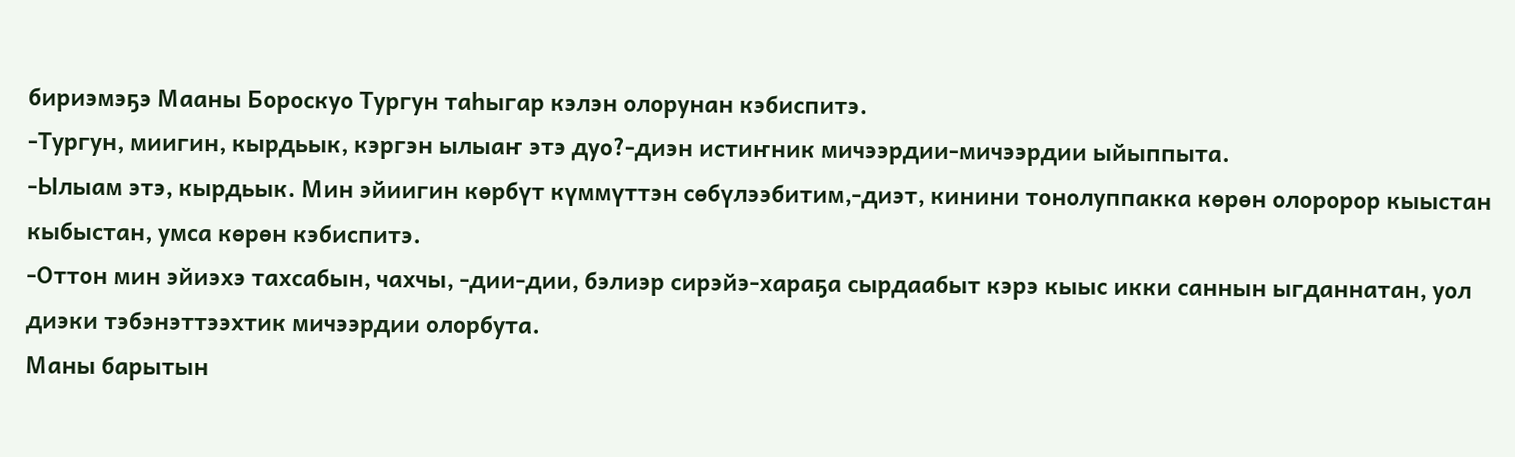бириэмэҕэ Мааны Бороскуо Тургун таһыгар кэлэн олорунан кэбиспитэ.
-Тургун, миигин, кырдьык, кэргэн ылыаҥ этэ дуо?-диэн истиҥник мичээрдии-мичээрдии ыйыппыта.
-Ылыам этэ, кырдьык. Мин эйиигин көрбүт күммүттэн сөбүлээбитим,-диэт, кинини тонолуппакка көрөн олоророр кыыстан кыбыстан, умса көрөн кэбиспитэ.
-Оттон мин эйиэхэ тахсабын, чахчы, -дии-дии, бэлиэр сирэйэ-хараҕа сырдаабыт кэрэ кыыс икки саннын ыгданнатан, уол диэки тэбэнэттээхтик мичээрдии олорбута.
Маны барытын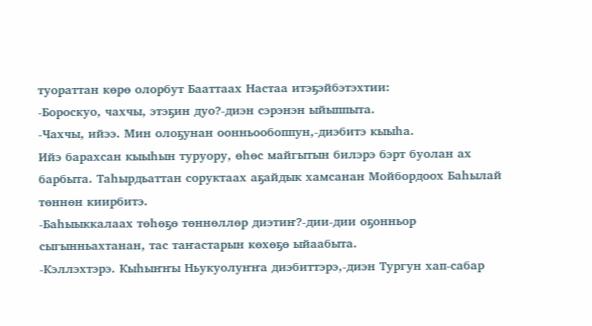туораттан көрө олорбут Бааттаах Настаа итэҕэйбэтэхтии:
-Бороскуо, чахчы, этэҕин дуо?-диэн сэрэнэн ыйыппыта.
-Чахчы, ийээ. Мин олоҕунан оонньообоппун,-диэбитэ кыыһа.
Ийэ барахсан кыыһын туруору, өһөс майгытын билэрэ бэрт буолан ах барбыта. Таһырдьаттан соруктаах аҕайдык хамсанан Мойбордоох Баһылай төннөн киирбитэ.
-Баһыыккалаах төһөҕө төннөллөр диэтиҥ?-дии-дии оҕонньор сыгынньахтанан, тас таҥастарын көхөҕө ыйаабыта.
-Кэллэхтэрэ. Кыһыҥҥы Ньукуолуҥҥа диэбиттэрэ,-диэн Тургун хап-сабар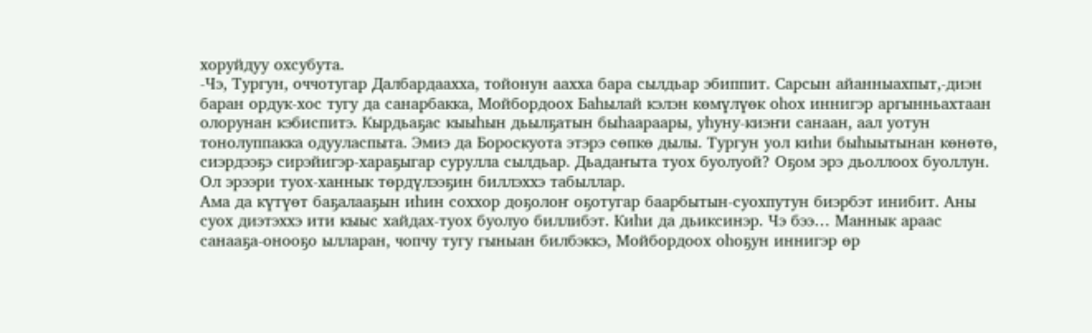хоруйдуу охсубута.
-Чэ, Тургун, оччотугар Далбардаахха, тойонун аахха бара сылдьар эбиппит. Сарсын айанныахпыт,-диэн баран ордук-хос тугу да санарбакка, Мойбордоох Баһылай кэлэн көмүлүөк оһох иннигэр аргынньахтаан олорунан кэбиспитэ. Кырдьаҕас кыыһын дьылҕатын быһаараары, уһуну-киэҥи санаан, аал уотун тонолуппакка одууласпыта. Эмиэ да Бороскуота этэрэ сөпкө дылы. Тургун уол киһи быһыытынан көнөтө, сиэрдээҕэ сирэйигэр-хараҕыгар сурулла сылдьар. Дьадаҥыта туох буолуой? Оҕом эрэ дьоллоох буоллун. Ол эрээри туох-ханнык төрдүлээҕин биллэххэ табыллар.
Ама да күтүөт баҕалааҕын иһин соххор доҕолоҥ оҕотугар баарбытын-суохпутун биэрбэт инибит. Аны суох диэтэххэ ити кыыс хайдах-туох буолуо биллибэт. Киһи да дьиксинэр. Чэ бээ… Маннык араас санааҕа-онооҕо ылларан, чопчу тугу гыныан билбэккэ, Мойбордоох оһоҕун иннигэр өр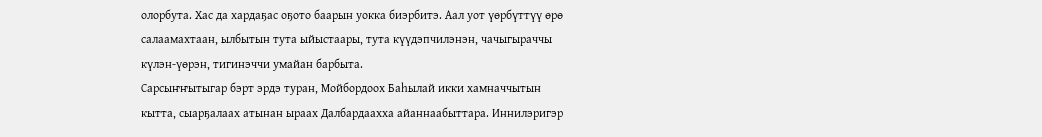олорбута. Хас да хардаҕас оҕото баарын уокка биэрбитэ. Аал уот үөрбүттүү өрө салаамахтаан, ылбытын тута ыйыстаары, тута күүдэпчилэнэн, чачыгыраччы күлэн-үөрэн, тигинэччи умайан барбыта.
Сарсыҥҥытыгар бэрт эрдэ туран, Мойбордоох Баһылай икки хамначчытын кытта, сыарҕалаах атынан ыраах Далбардаахха айаннаабыттара. Иннилэригэр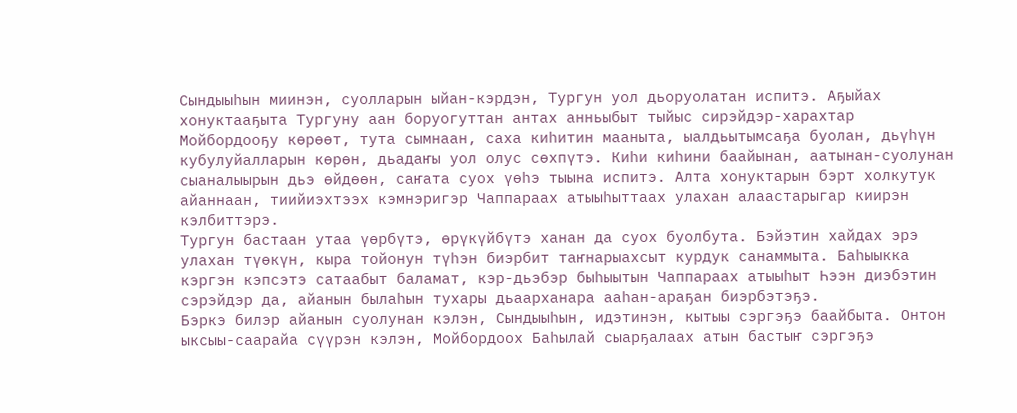Сындыыһын миинэн, суолларын ыйан-кэрдэн, Тургун уол дьоруолатан испитэ. Аҕыйах хонуктааҕыта Тургуну аан боруогуттан антах анньыбыт тыйыс сирэйдэр-харахтар Мойбордооҕу көрөөт, тута сымнаан, саха киһитин мааныта, ыалдьытымсаҕа буолан, дьүһүн кубулуйалларын көрөн, дьадаҥы уол олус сөхпүтэ. Киһи киһини баайынан, аатынан-суолунан сыаналыырын дьэ өйдөөн, саҥата суох үөһэ тыына испитэ. Алта хонуктарын бэрт холкутук айаннаан, тиийиэхтээх кэмнэригэр Чаппараах атыыһыттаах улахан алаастарыгар киирэн кэлбиттэрэ.
Тургун бастаан утаа үөрбүтэ, өрүкүйбүтэ ханан да суох буолбута. Бэйэтин хайдах эрэ улахан түөкүн, кыра тойонун түһэн биэрбит таҥнарыахсыт курдук санаммыта. Баһыыкка кэргэн кэпсэтэ сатаабыт баламат, кэр-дьэбэр быһыытын Чаппараах атыыһыт Һээн диэбэтин сэрэйдэр да, айанын былаһын тухары дьаарханара ааһан-араҕан биэрбэтэҕэ.
Бэркэ билэр айанын суолунан кэлэн, Сындыыһын, идэтинэн, кытыы сэргэҕэ баайбыта. Онтон ыксыы-саарайа сүүрэн кэлэн, Мойбордоох Баһылай сыарҕалаах атын бастыҥ сэргэҕэ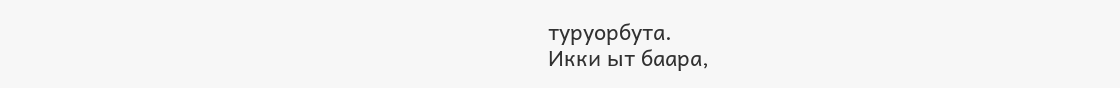туруорбута.
Икки ыт баара,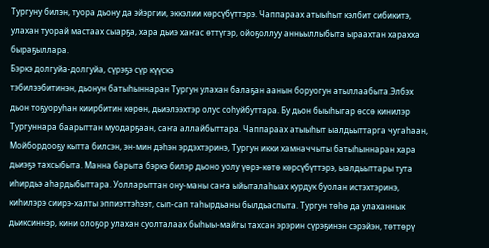Тургуну билэн, туора дьону да эйэргии, эккэлии көрсүбүттэрэ. Чаппараах атыыһыт кэлбит сибикитэ, улахан туорай мастаах сыарҕа, хара дьиэ хаҥас өттүгэр, ойоҕоллуу анньыллыбыта ыраахтан харахха быраҕыллара.
Бэркэ долгуйа-долгуйа, сүрэҕэ сүр күүскэ
тэбилээбитинэн, дьонун батыһыннаран Тургун улахан балаҕан аанын боруогун атыллаабыта.Элбэх дьон тоҕуоруһан киирбитин көрөн, дьиэлээхтэр олус соһуйбуттара. Бу дьон быыһыгар өссө кинилэр Тургуннара баарыттан муодарҕаан, саҥа аллайбыттара. Чаппараах атыыһыт ыалдьыттарга чугаһаан, Мойбордооҕу кытта билсэн, эн-мин дэһэн эрдэхтэринэ, Тургун икки хамначчыты батыһыннаран хара дьиэҕэ тахсыбыта. Манна барыта бэркэ билэр дьоно уолу үөрэ-көтө көрсүбүттэрэ, ыалдьыттары тута иһирдьэ аһардыбыттара. Уолларыттан ону-маны саҥа ыйыталаһыах курдук буолан истэхтэринэ, киһилэрэ сиирэ-халты эппиэттэһээт, сып-сап таһырдьаны былдьаспыта. Тургун төһө да улаханнык дьиксиннэр, кини олоҕор улахан суолталаах быһыы-майгы тахсан эрэрин сүрэҕинэн сэрэйэн, төттөрү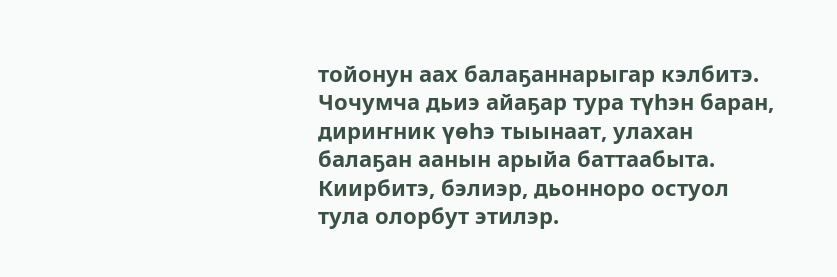тойонун аах балаҕаннарыгар кэлбитэ. Чочумча дьиэ айаҕар тура түһэн баран, дириҥник үөһэ тыынаат, улахан балаҕан аанын арыйа баттаабыта.
Киирбитэ, бэлиэр, дьонноро остуол тула олорбут этилэр.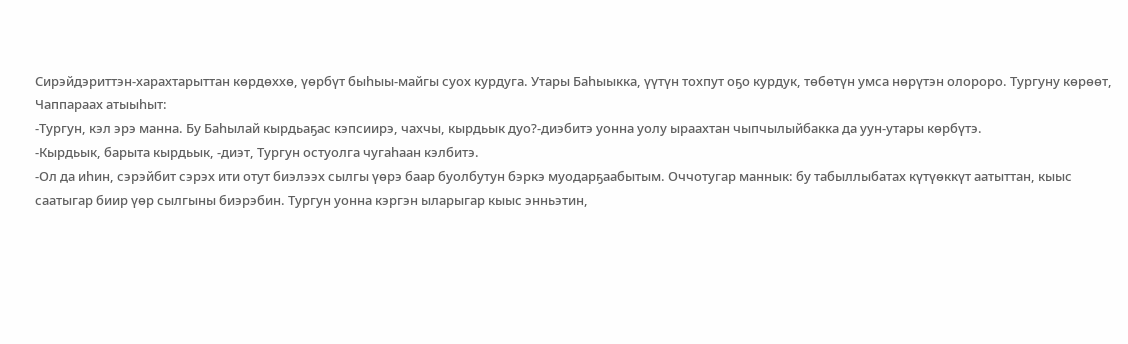Сирэйдэриттэн-харахтарыттан көрдөххө, үөрбүт быһыы-майгы суох курдуга. Утары Баһыыкка, үүтүн тохпут оҕо курдук, төбөтүн умса нөрүтэн олороро. Тургуну көрөөт, Чаппараах атыыһыт:
-Тургун, кэл эрэ манна. Бу Баһылай кырдьаҕас кэпсиирэ, чахчы, кырдьык дуо?-диэбитэ уонна уолу ыраахтан чыпчылыйбакка да уун-утары көрбүтэ.
-Кырдьык, барыта кырдьык, -диэт, Тургун остуолга чугаһаан кэлбитэ.
-Ол да иһин, сэрэйбит сэрэх ити отут биэлээх сылгы үөрэ баар буолбутун бэркэ муодарҕаабытым. Оччотугар маннык: бу табыллыбатах күтүөккүт аатыттан, кыыс саатыгар биир үөр сылгыны биэрэбин. Тургун уонна кэргэн ыларыгар кыыс энньэтин,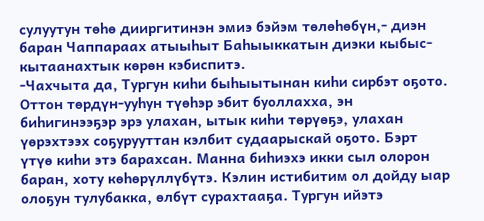сулуутун төһө дииргитинэн эмиэ бэйэм төлөһөбүн,- диэн баран Чаппараах атыыһыт Баһыыккатын диэки кыбыс-кытаанахтык көрөн кэбиспитэ.
-Чахчыта да, Тургун киһи быһыытынан киһи сирбэт оҕото. Оттон төрдүн-ууһун түөһэр эбит буоллахха, эн биһигинээҕэр эрэ улахан, ытык киһи төрүөҕэ, улахан үөрэхтээх соҕурууттан кэлбит судаарыскай оҕото. Бэрт үтүө киһи этэ барахсан. Манна биһиэхэ икки сыл олорон баран, хоту көһөрүллүбүтэ. Кэлин истибитим ол дойду ыар олоҕун тулубакка, өлбүт сурахтааҕа. Тургун ийэтэ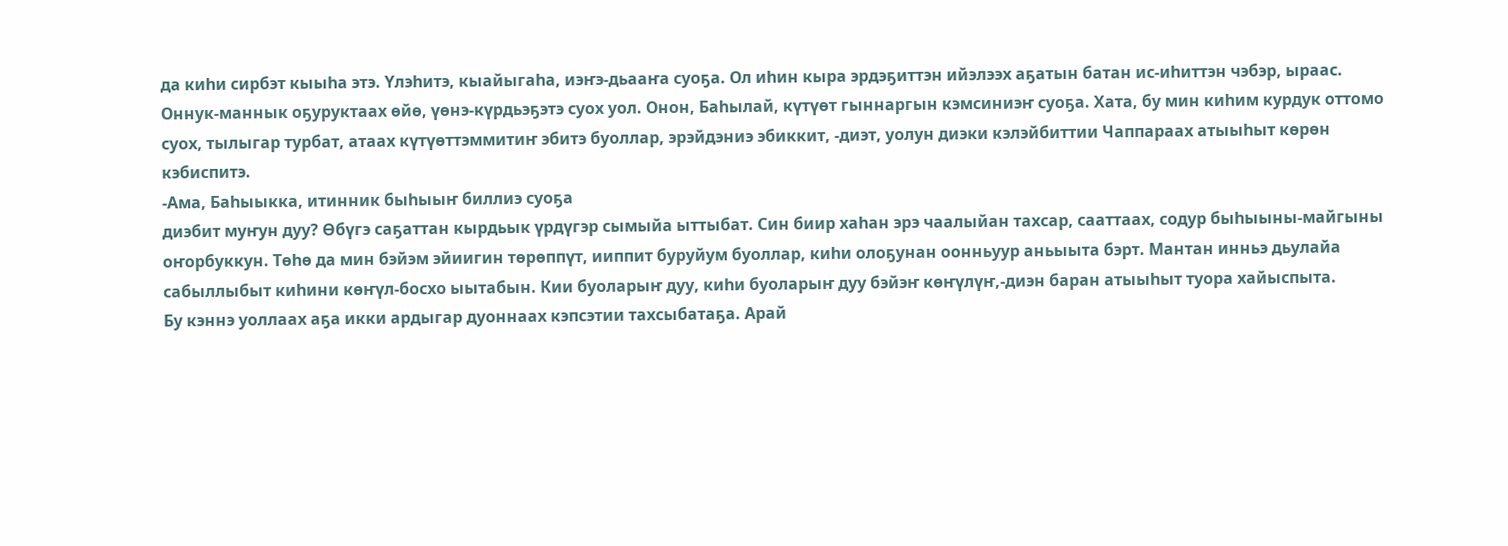да киһи сирбэт кыыһа этэ. Үлэһитэ, кыайыгаһа, иэҥэ-дьааҥа суоҕа. Ол иһин кыра эрдэҕиттэн ийэлээх аҕатын батан ис-иһиттэн чэбэр, ыраас.
Оннук-маннык оҕуруктаах өйө, үөнэ-күрдьэҕэтэ суох уол. Онон, Баһылай, күтүөт гыннаргын кэмсиниэҥ суоҕа. Хата, бу мин киһим курдук оттомо суох, тылыгар турбат, атаах күтүөттэммитиҥ эбитэ буоллар, эрэйдэниэ эбиккит, -диэт, уолун диэки кэлэйбиттии Чаппараах атыыһыт көрөн кэбиспитэ.
-Ама, Баһыыкка, итинник быһыыҥ биллиэ суоҕа
диэбит муҥун дуу? Өбүгэ саҕаттан кырдьык үрдүгэр сымыйа ыттыбат. Син биир хаһан эрэ чаалыйан тахсар, сааттаах, содур быһыыны-майгыны оҥорбуккун. Төһө да мин бэйэм эйиигин төрөппүт, ииппит буруйум буоллар, киһи олоҕунан оонньуур аньыыта бэрт. Мантан инньэ дьулайа сабыллыбыт киһини көҥүл-босхо ыытабын. Кии буоларыҥ дуу, киһи буоларыҥ дуу бэйэҥ көҥүлүҥ,-диэн баран атыыһыт туора хайыспыта.
Бу кэннэ уоллаах аҕа икки ардыгар дуоннаах кэпсэтии тахсыбатаҕа. Арай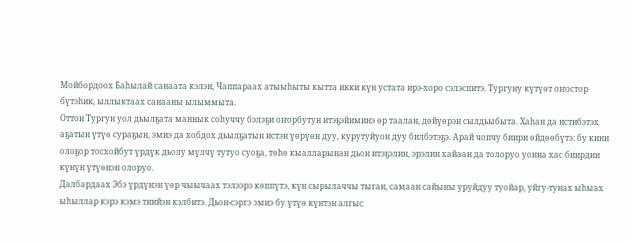Мойбордоох Баһылай санаата кэлэн, Чаппараах атыыһыты кытта икки күн устата ирэ-хоро сэлэспитэ. Тургуну күтүөт оҥостор бүтэһик, ыллыктаах санааны ылыммыта.
Оттон Тургун уол дьылҕата маннык соһуччу бэлэҕи оҥорбутун итэҕэйиминэ өр таалан, дөйүөрэн сылдьыбыта. Хаһан да истибэтэх аҕатын үтүө сураҕын, эмиэ да хобдох дьылҕатын истэн үөрүөн дуу, курутуйуон дуу билбэтэҕэ. Арай чопчу биири өйдөөбүтэ: бу кини олоҕор тосхойбут үрдүк дьолу мүлчү тутуо суоҕа, төһө кыалларынан дьон итэҕэлин, эрэлин хайаан да толоруо уонна хас биирдии күнүн үтүөнэн олоруо.
Далбардаах Эбэ үрдүнэн үөр чыычаах тэлээрэ көппүтэ, күн сырылаччы тыган, самаан сайыны уруйдуу туойар, уйгу-тунах ыһыах ыһыллар кэрэ кэмэ тиийэн кэлбитэ. Дьон-сэргэ эмиэ бу үтүө күнтэн алгыс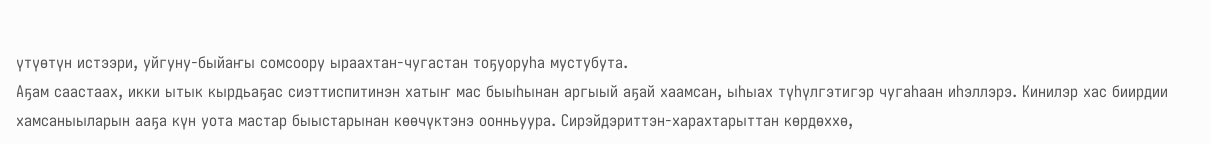үтүөтүн истээри, уйгуну-быйаҥы сомсоору ыраахтан-чугастан тоҕуоруһа мустубута.
Аҕам саастаах, икки ытык кырдьаҕас сиэттиспитинэн хатыҥ мас быыһынан аргыый аҕай хаамсан, ыһыах түһүлгэтигэр чугаһаан иһэллэрэ. Кинилэр хас биирдии хамсаныыларын ааҕа күн уота мастар быыстарынан көөчүктэнэ оонньуура. Сирэйдэриттэн-харахтарыттан көрдөххө,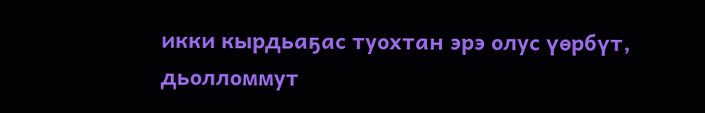икки кырдьаҕас туохтан эрэ олус үөрбүт, дьолломмут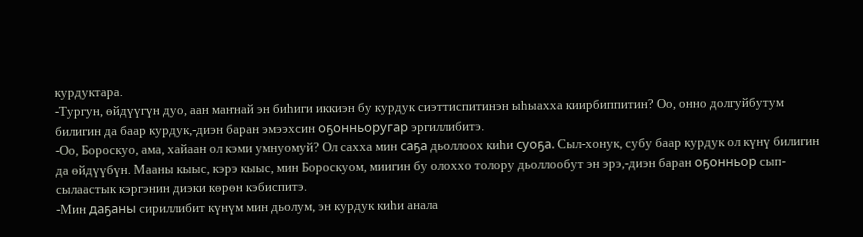курдуктара.
-Тургун, өйдүүгүн дуо, аан маҥнай эн биһиги иккиэн бу курдук сиэттиспитинэн ыһыахха киирбиппитин? Оо, онно долгуйбутум билигин да баар курдук,-диэн баран эмээхсин оҕонньоругар эргиллибитэ.
-Оо, Бороскуо, ама, хайаан ол кэми умнуомуй? Ол сахха мин саҕа дьоллоох киһи суоҕа. Сыл-хонук, субу баар курдук ол күнү билигин да өйдүүбүн. Мааны кыыс, кэрэ кыыс, мин Бороскуом, миигин бу олоххо толору дьоллообут эн эрэ,-диэн баран оҕонньор сып-сылаастык кэргэнин диэки көрөн кэбиспитэ.
-Мин даҕаны сириллибит күнүм мин дьолум, эн курдук киһи анала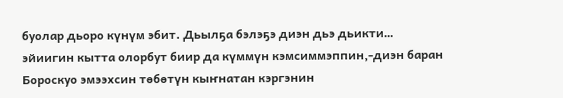буолар дьоро күнүм эбит. Дьылҕа бэлэҕэ диэн дьэ дьикти… эйиигин кытта олорбут биир да күммүн кэмсиммэппин,-диэн баран Бороскуо эмээхсин төбөтүн кыҥнатан кэргэнин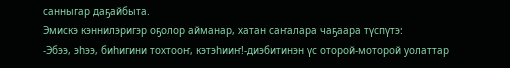санныгар даҕайбыта.
Эмискэ кэннилэригэр оҕолор айманар, хатан саҥалара чаҕаара түспүтэ:
-Эбээ, эһээ, биһигини тохтооҥ, кэтэһииҥ!-диэбитинэн үс оторой-моторой уолаттар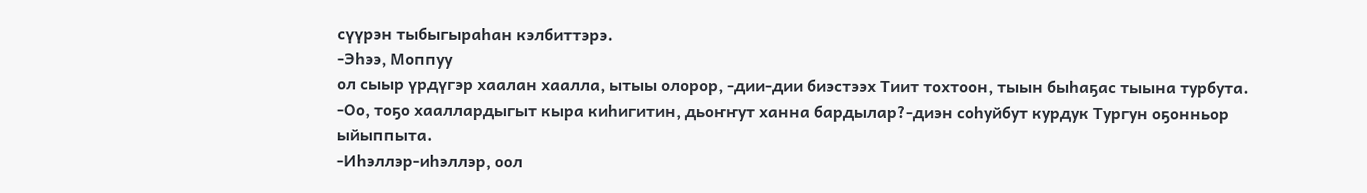сүүрэн тыбыгыраһан кэлбиттэрэ.
-Эһээ, Моппуу
ол сыыр үрдүгэр хаалан хаалла, ытыы олорор, -дии-дии биэстээх Тиит тохтоон, тыын быһаҕас тыына турбута.
-Оо, тоҕо хааллардыгыт кыра киһигитин, дьоҥҥут ханна бардылар?-диэн соһуйбут курдук Тургун оҕонньор ыйыппыта.
-Иһэллэр-иһэллэр, оол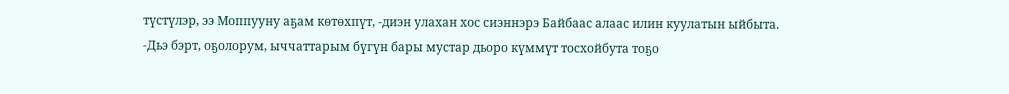түстүлэр, ээ Моппууну аҕам көтөхпүт, -диэн улахан хос сиэннэрэ Байбаас алаас илин куулатын ыйбыта.
-Дьэ бэрт, оҕолорум, ыччаттарым бүгүн бары мустар дьоро күммүт тосхойбута тоҕо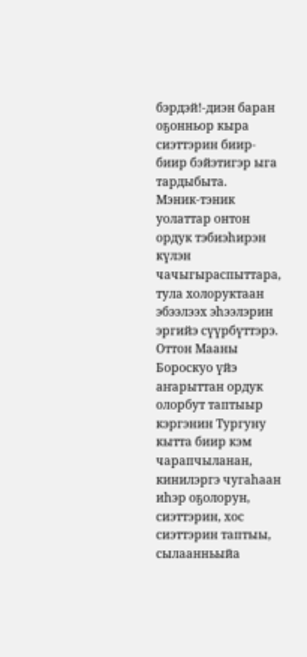бэрдэй!-диэн баран оҕонньор кыра сиэттэрин биир-биир бэйэтигэр ыга тардыбыта.
Мэник-тэник уолаттар онтон ордук тэбиэһирэн күлэн чачыгыраспыттара, тула холоруктаан эбээлээх эһээлэрин эргийэ сүүрбүттэрэ.
Оттон Мааны Бороскуо үйэ аҥарыттан ордук олорбут таптыыр кэргэнин Тургуну кытта биир кэм чарапчыланан, кинилэргэ чугаһаан иһэр оҕолорун, сиэттэрин, хос сиэттэрин таптыы, сылаанньыйа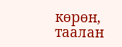көрөн, таалан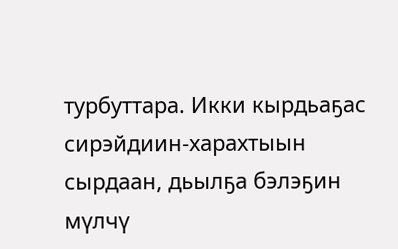турбуттара. Икки кырдьаҕас сирэйдиин-харахтыын сырдаан, дьылҕа бэлэҕин мүлчү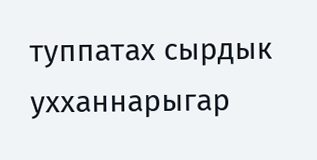туппатах сырдык ухханнарыгар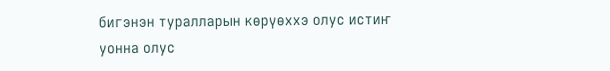бигэнэн туралларын көрүөххэ олус истиҥ уонна олус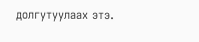долгутуулаах этэ.